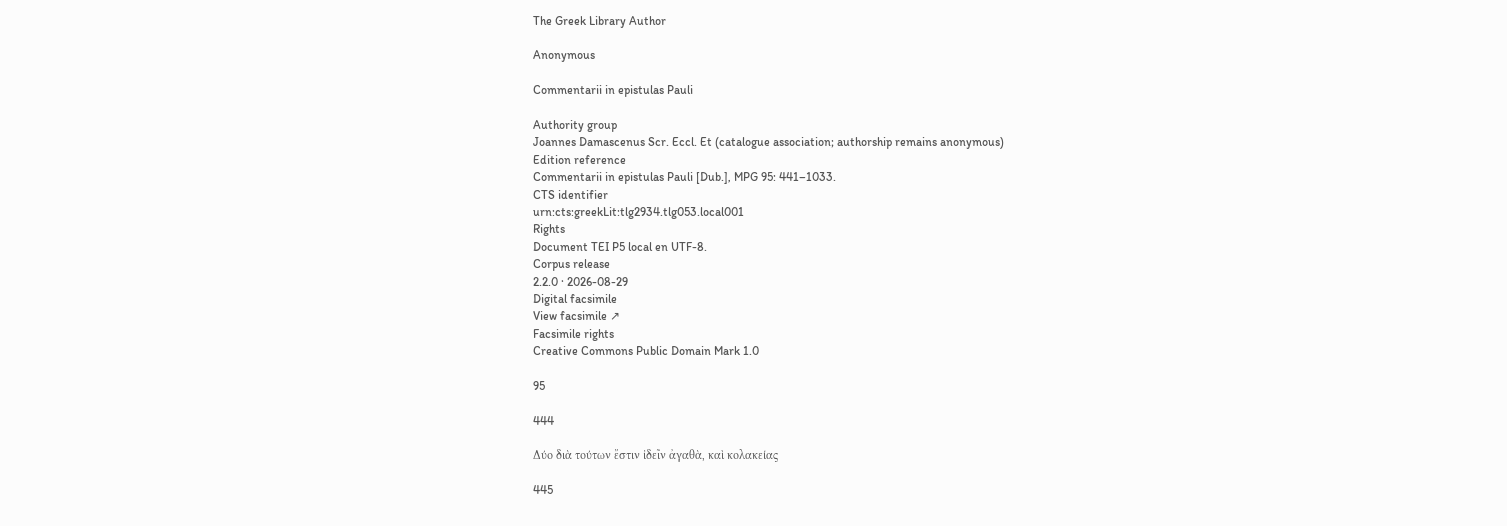The Greek Library Author

Anonymous

Commentarii in epistulas Pauli

Authority group
Joannes Damascenus Scr. Eccl. Et (catalogue association; authorship remains anonymous)
Edition reference
Commentarii in epistulas Pauli [Dub.], MPG 95: 441–1033.
CTS identifier
urn:cts:greekLit:tlg2934.tlg053.local001
Rights
Document TEI P5 local en UTF-8.
Corpus release
2.2.0 · 2026-08-29
Digital facsimile
View facsimile ↗
Facsimile rights
Creative Commons Public Domain Mark 1.0

95

444

Δύο διὰ τούτων ἔστιν ἰδεῖν ἀγαθὰ, καὶ κολακείας

445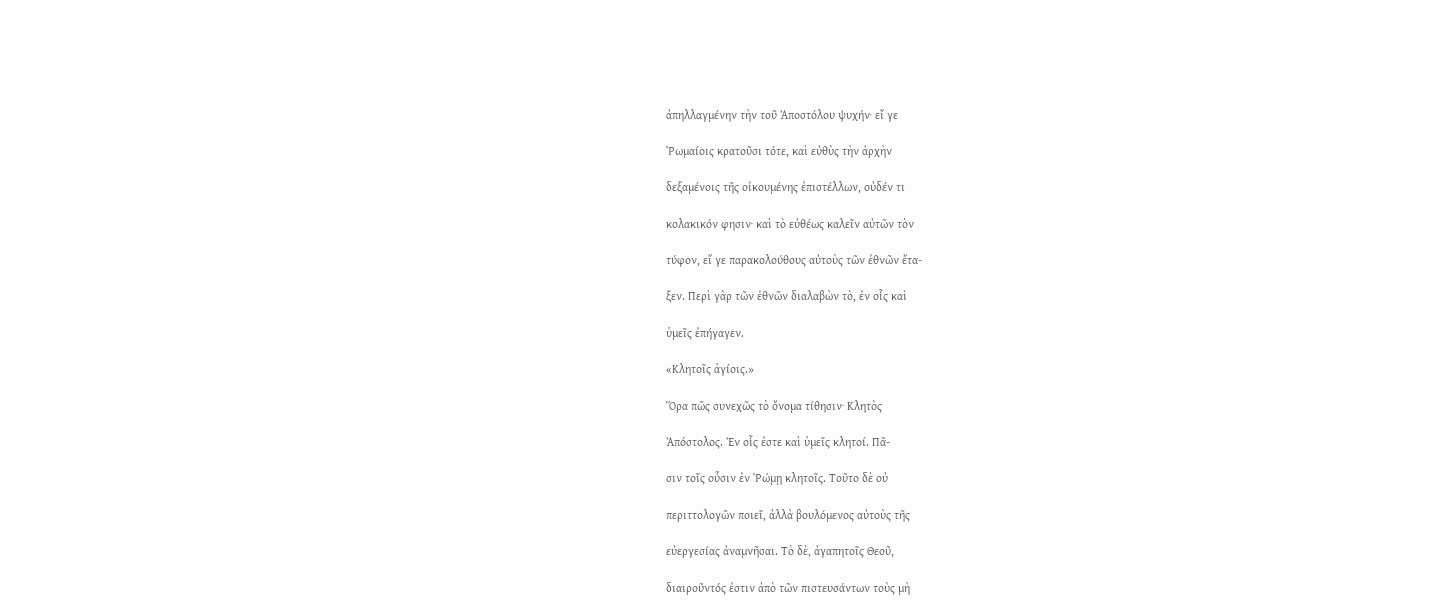ἀπηλλαγμένην τὴν τοῦ Ἀποστόλου ψυχήν· εἴ γε

Ῥωμαίοις κρατοῦσι τότε, καὶ εὐθὺς τὴν ἀρχὴν

δεξαμένοις τῆς οἰκουμένης ἐπιστέλλων, οὐδέν τι

κολακικόν φησιν· καὶ τὸ εὐθέως καλεῖν αὐτῶν τὸν

τύφον, εἴ γε παρακολούθους αὐτοὺς τῶν ἐθνῶν ἔτα-

ξεν. Περὶ γὰρ τῶν ἐθνῶν διαλαβὼν τὸ, ἐν οἷς καὶ

ὑμεῖς ἐπήγαγεν.

«Κλητοῖς ἁγίοις.»

Ὅρα πῶς συνεχῶς τὸ ὄνομα τίθησιν· Κλητὸς

Ἀπόστολος. Ἐν οἷς ἐστε καὶ ὑμεῖς κλητοί. Πᾶ-

σιν τοῖς οὖσιν ἐν Ῥώμῃ κλητοῖς. Τοῦτο δὲ οὐ

περιττολογῶν ποιεῖ, ἀλλὰ βουλόμενος αὐτοὺς τῆς

εὐεργεσίας ἀναμνῆσαι. Τὸ δὲ, ἀγαπητοῖς Θεοῦ,

διαιροῦντός ἐστιν ἀπὸ τῶν πιστευσάντων τοὺς μὴ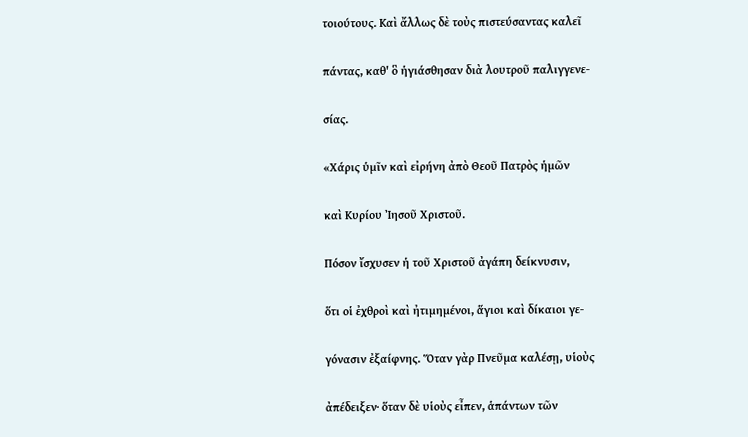τοιούτους. Καὶ ἄλλως δὲ τοὺς πιστεύσαντας καλεῖ

πάντας, καθ' ὃ ἡγιάσθησαν διὰ λουτροῦ παλιγγενε-

σίας.

«Χάρις ὑμῖν καὶ εἰρήνη ἀπὸ Θεοῦ Πατρὸς ἡμῶν

καὶ Κυρίου Ἰησοῦ Χριστοῦ.

Πόσον ἴσχυσεν ἡ τοῦ Χριστοῦ ἀγάπη δείκνυσιν,

ὅτι οἱ ἐχθροὶ καὶ ἠτιμημένοι, ἅγιοι καὶ δίκαιοι γε-

γόνασιν ἐξαίφνης. Ὅταν γὰρ Πνεῦμα καλέσῃ, υἱοὺς

ἀπέδειξεν· ὅταν δὲ υἱοὺς εἶπεν, ἁπάντων τῶν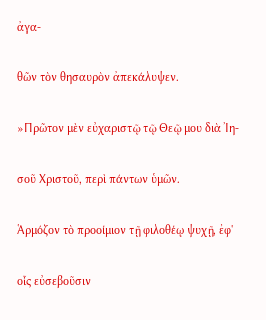ἀγα-

θῶν τὸν θησαυρὸν ἀπεκάλυψεν.

»Πρῶτον μὲν εὐχαριστῷ τῷ Θεῷ μου διὰ Ἰη-

σοῦ Χριστοῦ, περὶ πάντων ὑμῶν.

Ἁρμόζον τὸ προοίμιον τῇ φιλοθέῳ ψυχῇ, ἐφ'

οἷς εὐσεβοῦσιν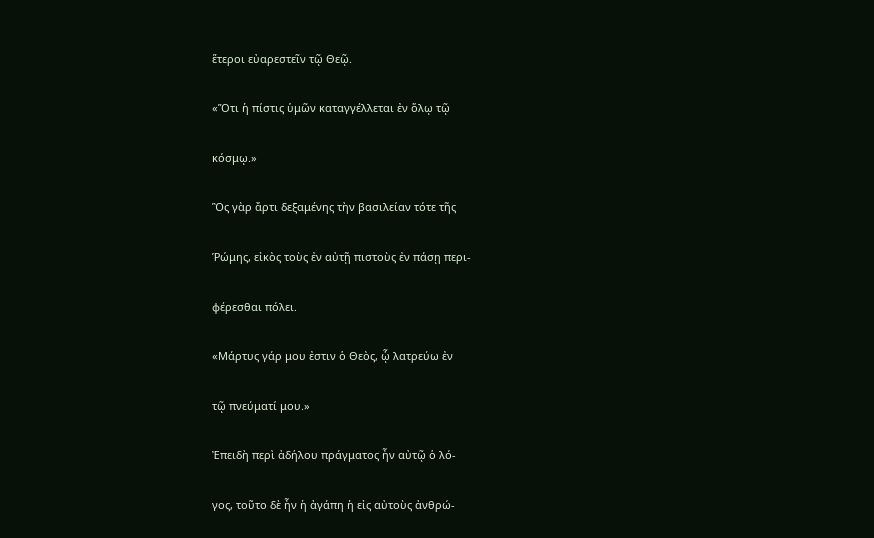ἕτεροι εὐαρεστεῖν τῷ Θεῷ.

«Ὅτι ἡ πίστις ὑμῶν καταγγέλλεται ἐν ὅλῳ τῷ

κόσμῳ.»

Ὃς γὰρ ἄρτι δεξαμένης τὴν βασιλείαν τότε τῆς

Ῥώμης, εἰκὸς τοὺς ἐν αὐτῇ πιστοὺς ἐν πάσῃ περι-

φέρεσθαι πόλει.

«Μάρτυς γάρ μου ἐστιν ὁ Θεὸς, ᾧ λατρεύω ἐν

τῷ πνεύματί μου.»

Ἐπειδὴ περὶ ἀδήλου πράγματος ἦν αὐτῷ ὁ λό-

γος, τοῦτο δὲ ἦν ἡ ἀγάπη ἡ εἰς αὐτοὺς ἀνθρώ-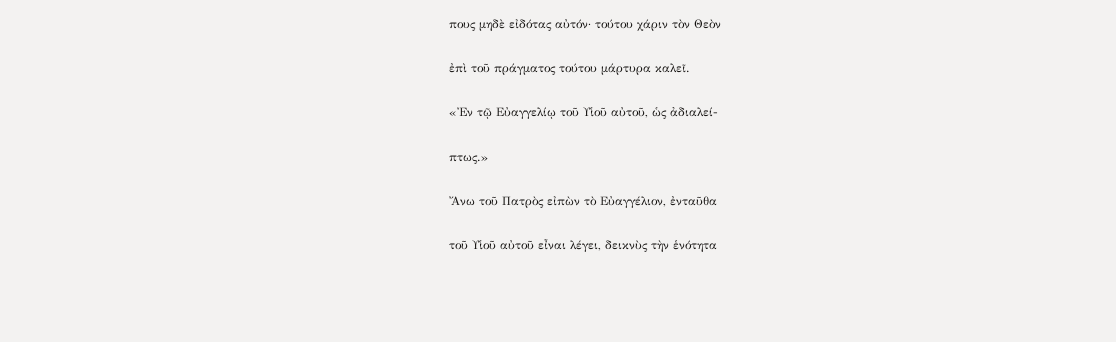πους μηδὲ εἰδότας αὐτόν· τούτου χάριν τὸν Θεὸν

ἐπὶ τοῦ πράγματος τούτου μάρτυρα καλεῖ.

«Ἐν τῷ Εὐαγγελίῳ τοῦ Υἱοῦ αὐτοῦ, ὡς ἀδιαλεί-

πτως.»

Ἄνω τοῦ Πατρὸς εἰπὼν τὸ Εὐαγγέλιον, ἐνταῦθα

τοῦ Υἱοῦ αὐτοῦ εἶναι λέγει, δεικνὺς τὴν ἑνότητα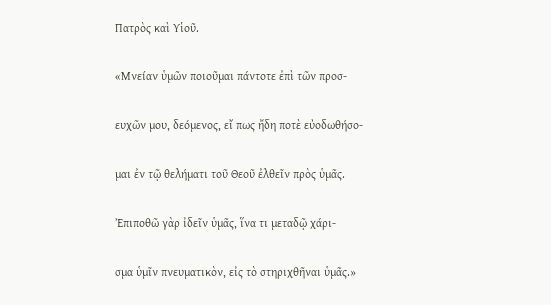Πατρὸς καὶ Υἱοῦ.

«Μνείαν ὑμῶν ποιοῦμαι πάντοτε ἐπὶ τῶν προσ-

ευχῶν μου, δεόμενος, εἴ πως ἤδη ποτὲ εὐοδωθήσο-

μαι ἐν τῷ θελήματι τοῦ Θεοῦ ἐλθεῖν πρὸς ὑμᾶς.

Ἐπιποθῶ γὰρ ἰδεῖν ὑμᾶς, ἵνα τι μεταδῷ χάρι-

σμα ὑμῖν πνευματικὸν, εἰς τὸ στηριχθῆναι ὑμᾶς.»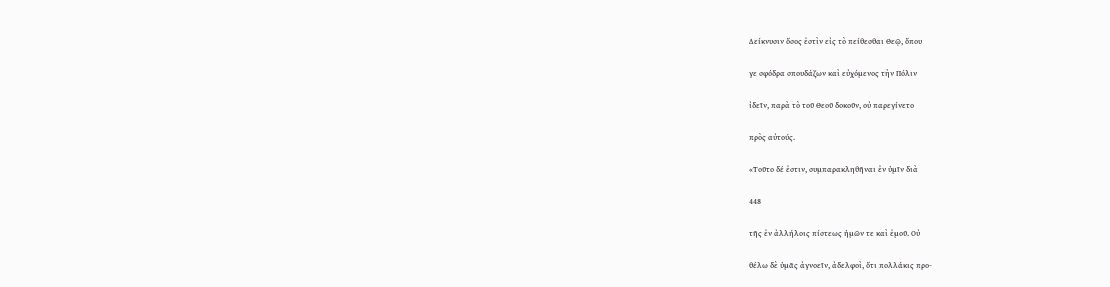Δείκνυσιν ὅσος ἐστὶν εἰς τὸ πείθεσθαι Θεῷ, ὅπου

γε σφόδρα σπουδάζων καὶ εὐχόμενος τὴν Πόλιν

ἰδεῖν, παρὰ τὸ τοῦ Θεοῦ δοκοῦν, οὐ παρεγίνετο

πρὸς αὐτούς.

«Τοῦτο δέ ἐστιν, συμπαρακληθῆναι ἐν ὑμῖν διὰ

448

τῆς ἐν ἀλλήλοις πίστεως ἡμῶν τε καὶ ἐμοῦ. Οὐ

θέλω δὲ ὑμᾶς ἀγνοεῖν, ἀδελφοὶ, ὅτι πολλάκις προ-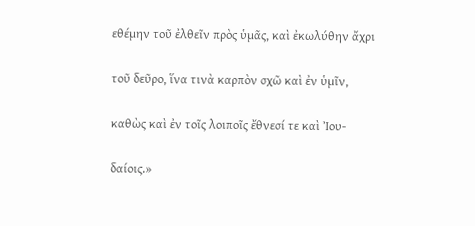εθέμην τοῦ ἐλθεῖν πρὸς ὑμᾶς, καὶ ἐκωλύθην ἄχρι

τοῦ δεῦρο, ἵνα τινὰ καρπὸν σχῶ καὶ ἐν ὑμῖν,

καθὼς καὶ ἐν τοῖς λοιποῖς ἔθνεσί τε καὶ Ἰου-

δαίοις.»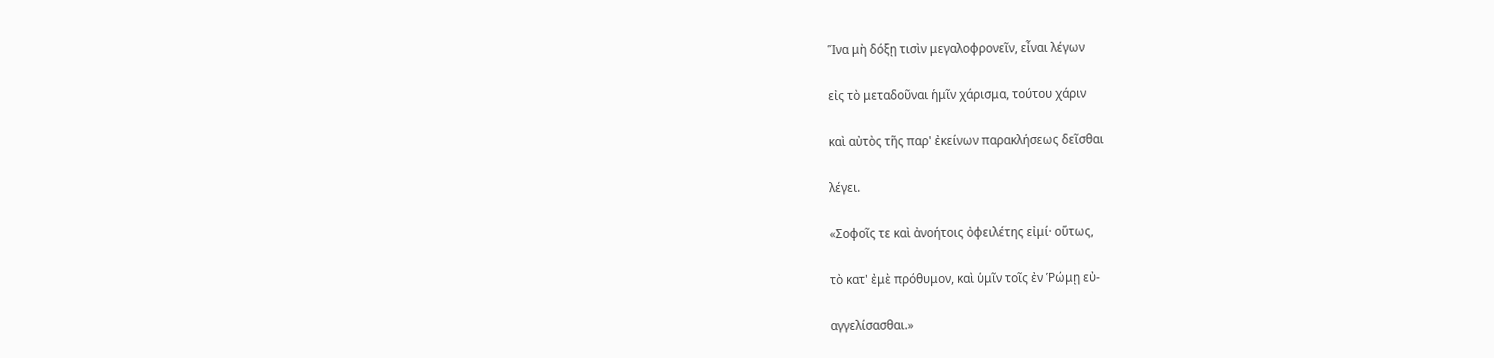Ἵνα μὴ δόξῃ τισὶν μεγαλοφρονεῖν, εἶναι λέγων

εἰς τὸ μεταδοῦναι ἡμῖν χάρισμα, τούτου χάριν

καὶ αὐτὸς τῆς παρ' ἐκείνων παρακλήσεως δεῖσθαι

λέγει.

«Σοφοῖς τε καὶ ἀνοήτοις ὀφειλέτης εἰμί· οὕτως,

τὸ κατ' ἐμὲ πρόθυμον, καὶ ὑμῖν τοῖς ἐν Ῥώμῃ εὐ-

αγγελίσασθαι.»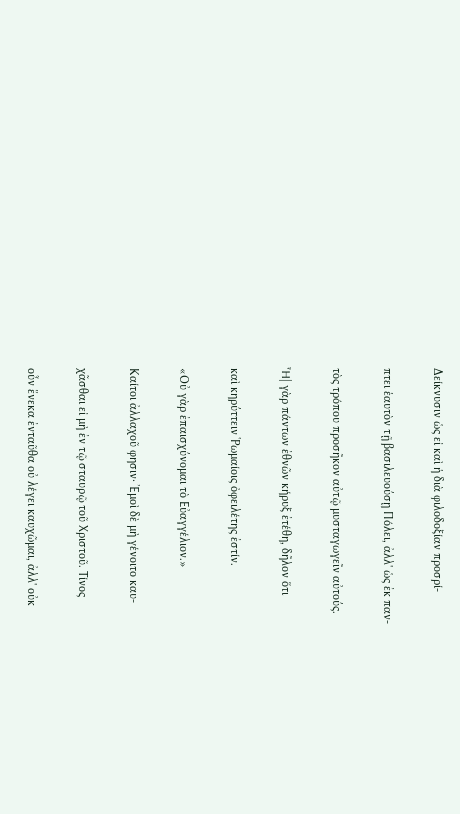Δείκνυσιν ὡς εἰ καὶ ἡ διὰ φιλοδοξίαν προσρί-

πτει ἑαυτὸν τῇ βασιλευούσῃ Πόλει, ἀλλ' ὡς ἐκ παν-

τὸς τρόπου προσῆκον αὐτῷ μυσταγωγεῖν αὐτούς.

Ἧ| γὰρ πάντων ἐθνῶν κήρυξ ἐτέθη, δῆλον ὅτι

καὶ κηρύττειν Ῥωμαίοις ὀφειλέτης ἐστίν.

«Οὐ γὰρ ἐπαισχύνομαι τὸ Εὐαγγέλιον.»

Καίτοι ἀλλαχοῦ φησιν· Ἐμοὶ δὲ μὴ γένοιτο καυ-

χᾶσθαι εἰ μὴ ἐν τῷ σταυρῷ τοῦ Χριστοῦ. Τίνος

οὖν ἕνεκα ἐνταῦθα οὐ λέγει καυχῶμαι, ἀλλ' οὐκ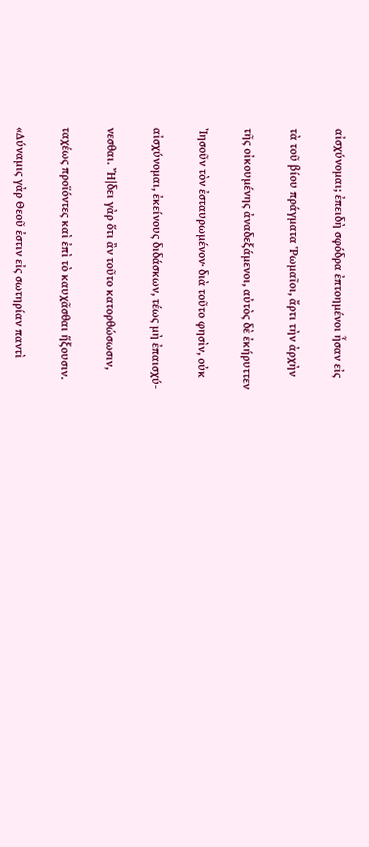αἰσχύνομαι; ἐπειδὴ σφόδρα ἐπτοημένοι ἦσαν εἰς

τὰ τοῦ βίου πράγματα Ῥωμαῖοι, ἄρτι τὴν ἀρχὴν

τῆς οἰκουμένης ἀναδεξάμενοι, αὐτὸς δὲ ἐκήρυττεν

Ἰησοῦν τὸν ἐσταυρωμένον· διὰ τοῦτο φησὶν, οὐκ

αἰσχύνομαι, ἐκείνους διδάσκων, τέως μὴ ἐπαισχύ-

νεσθαι. Ἤ|δει γὰρ ὅτι ἂν τοῦτο κατορθώσωσιν,

ταχέως προϊόντες καὶ ἐπὶ τὸ καυχᾶσθαι ἥξουσιν.

«Δύναμις γὰρ Θεοῦ ἐστιν εἰς σωτηρίαν παντὶ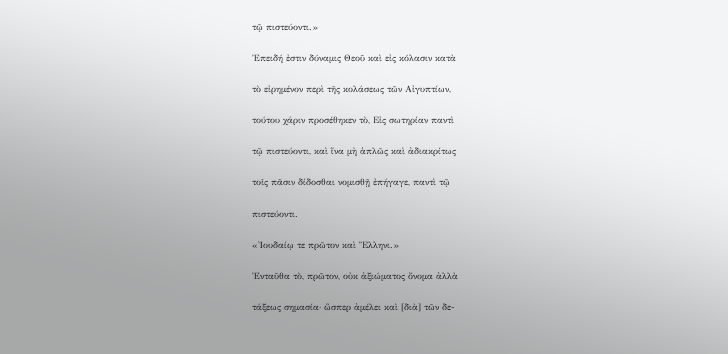τῷ πιστεύοντι.»

Ἐπειδή ἐστιν δύναμις Θεοῦ καὶ εἰς κόλασιν κατὰ

τὸ εἰρημένον περὶ τῆς κολάσεως τῶν Αἰγυπτίων,

τούτου χάριν προσέθηκεν τὸ, Εἰς σωτηρίαν παντὶ

τῷ πιστεύοντι, καὶ ἵνα μὴ ἁπλῶς καὶ ἀδιακρίτως

τοῖς πᾶσιν δίδοσθαι νομισθῇ ἐπήγαγε, παντὶ τῷ

πιστεύοντι.

«Ἰουδαίῳ τε πρῶτον καὶ Ἕλληνι.»

Ἐνταῦθα τὸ, πρῶτον, οὐκ ἀξιώματος ὄνομα ἀλλὰ

τάξεως σημασία· ὥσπερ ἀμέλει καὶ [διὰ] τῶν δε-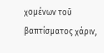χομένων τοῦ βαπτίσματος χάριν,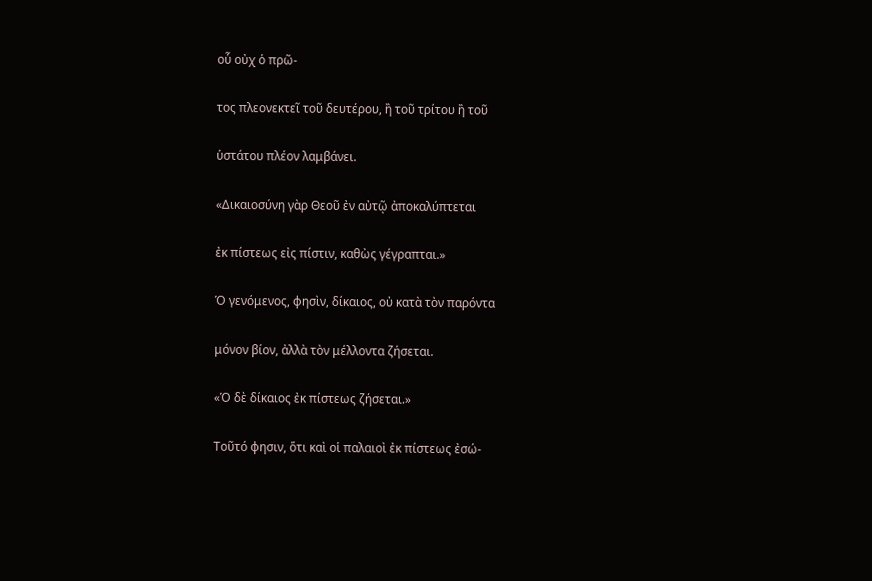οὗ οὐχ ὁ πρῶ-

τος πλεονεκτεῖ τοῦ δευτέρου, ἢ τοῦ τρίτου ἢ τοῦ

ὑστάτου πλέον λαμβάνει.

«Δικαιοσύνη γὰρ Θεοῦ ἐν αὐτῷ ἀποκαλύπτεται

ἐκ πίστεως εἰς πίστιν, καθὼς γέγραπται.»

Ὁ γενόμενος, φησὶν, δίκαιος, οὐ κατὰ τὸν παρόντα

μόνον βίον, ἀλλὰ τὸν μέλλοντα ζήσεται.

«Ὁ δὲ δίκαιος ἐκ πίστεως ζήσεται.»

Τοῦτό φησιν, ὅτι καὶ οἱ παλαιοὶ ἐκ πίστεως ἐσώ-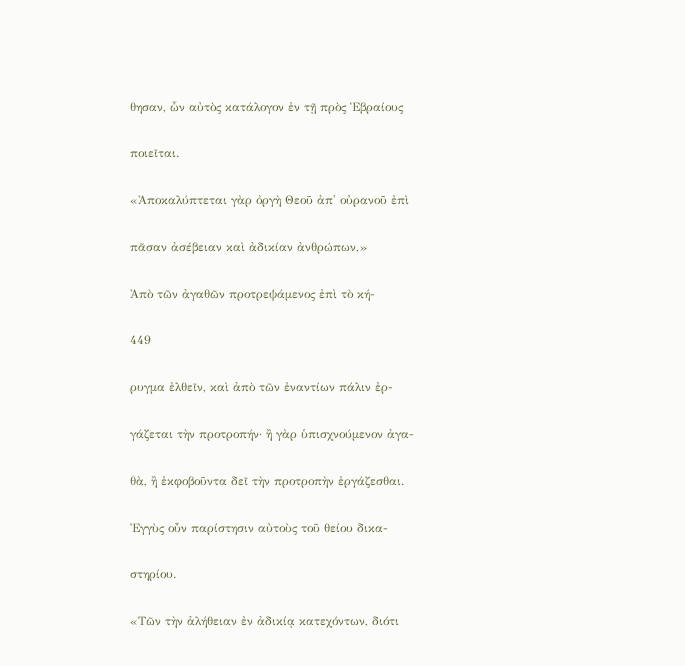θησαν, ὧν αὐτὸς κατάλογον ἐν τῇ πρὸς Ἑβραίους

ποιεῖται.

«Ἀποκαλύπτεται γὰρ ὀργὴ Θεοῦ ἀπ' οὐρανοῦ ἐπὶ

πᾶσαν ἀσέβειαν καὶ ἀδικίαν ἀνθρώπων,»

Ἀπὸ τῶν ἀγαθῶν προτρεψάμενος ἐπὶ τὸ κή-

449

ρυγμα ἐλθεῖν, καὶ ἀπὸ τῶν ἐναντίων πάλιν ἐρ-

γάζεται τὴν προτροπήν· ἢ γὰρ ὑπισχνούμενον ἀγα-

θὰ, ἢ ἐκφοβοῦντα δεῖ τὴν προτροπὴν ἐργάζεσθαι.

Ἐγγὺς οὖν παρίστησιν αὐτοὺς τοῦ θείου δικα-

στηρίου.

«Τῶν τὴν ἀλήθειαν ἐν ἀδικίᾳ κατεχόντων, διότι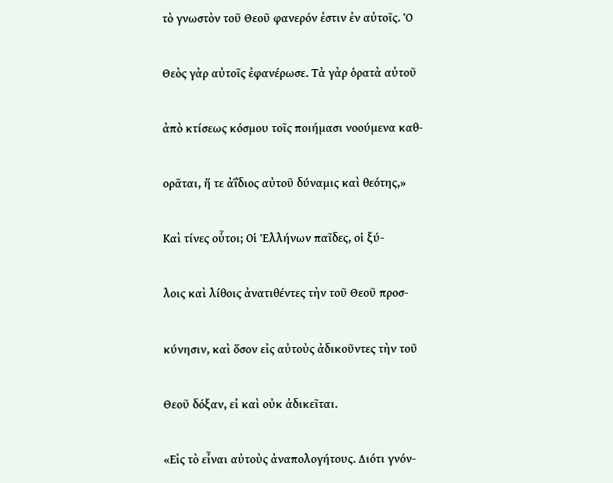τὸ γνωστὸν τοῦ Θεοῦ φανερόν ἐστιν ἐν αὐτοῖς. Ὁ

Θεὸς γὰρ αὐτοῖς ἐφανέρωσε. Τὰ γὰρ ὁρατὰ αὐτοῦ

ἀπὸ κτίσεως κόσμου τοῖς ποιήμασι νοούμενα καθ-

ορᾶται, ἥ τε ἀΐδιος αὐτοῦ δύναμις καὶ θεότης,»

Καὶ τίνες οὗτοι; Οἱ Ἑλλήνων παῖδες, οἱ ξύ-

λοις καὶ λίθοις ἀνατιθέντες τὴν τοῦ Θεοῦ προσ-

κύνησιν, καὶ ὅσον εἰς αὐτοὺς ἀδικοῦντες τὴν τοῦ

Θεοῦ δόξαν, εἰ καὶ οὐκ ἀδικεῖται.

«Εἰς τὸ εἶναι αὐτοὺς ἀναπολογήτους. Διότι γνόν-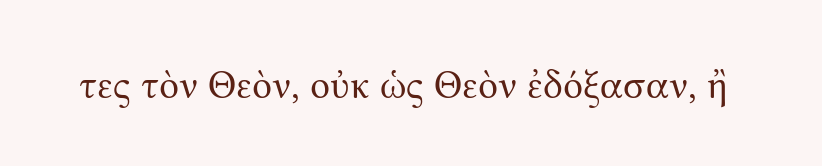τες τὸν Θεὸν, οὐκ ὡς Θεὸν ἐδόξασαν, ἢ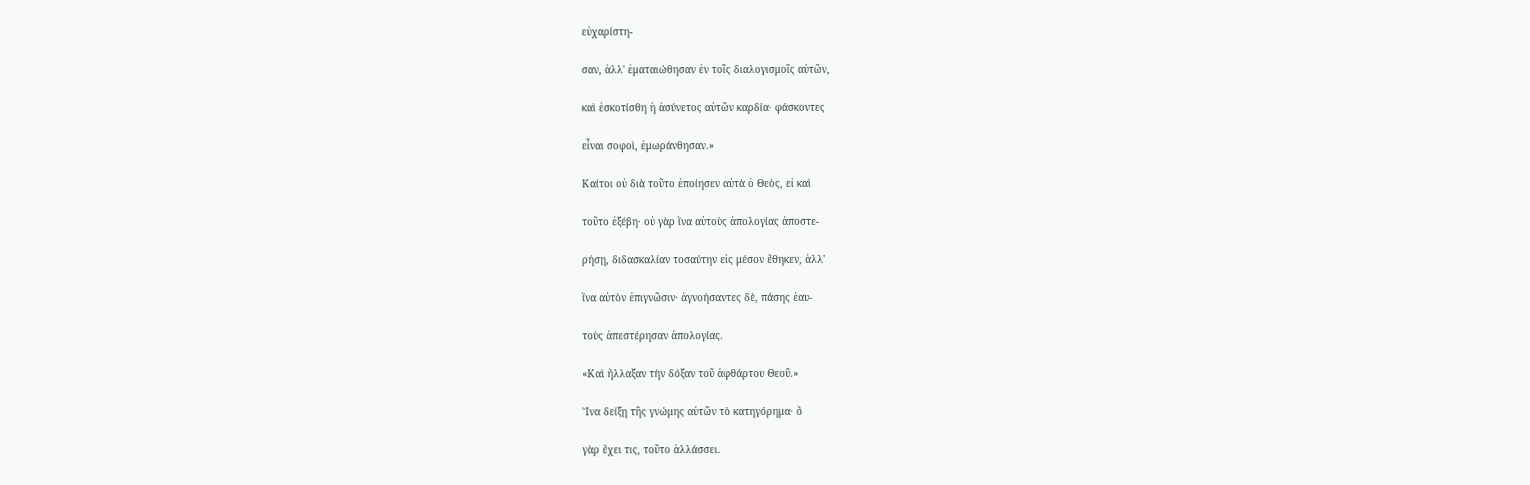εὐχαρίστη-

σαν, ἀλλ' ἐματαιώθησαν ἐν τοῖς διαλογισμοῖς αὐτῶν,

καὶ ἐσκοτίσθη ἡ ἀσύνετος αὐτῶν καρδία· φάσκοντες

εἶναι σοφοὶ, ἐμωράνθησαν.»

Καίτοι οὐ διὰ τοῦτο ἐποίησεν αὐτὰ ὁ Θεὸς, εἰ καὶ

τοῦτο ἐξέβη· οὐ γὰρ ἵνα αὐτοὺς ἀπολογίας ἀποστε-

ρήσῃ, διδασκαλίαν τοσαύτην εἰς μέσον ἔθηκεν, ἀλλ'

ἵνα αὐτὸν ἐπιγνῶσιν· ἀγνοήσαντες δὲ, πάσης ἑαυ-

τοὺς ἀπεστέρησαν ἀπολογίας.

«Καὶ ἤλλαξαν τὴν δόξαν τοῦ ἀφθάρτου Θεοῦ.»

Ἵνα δείξῃ τῆς γνώμης αὐτῶν τὸ κατηγόρημα· ὃ

γὰρ ἔχει τις, τοῦτο ἀλλάσσει.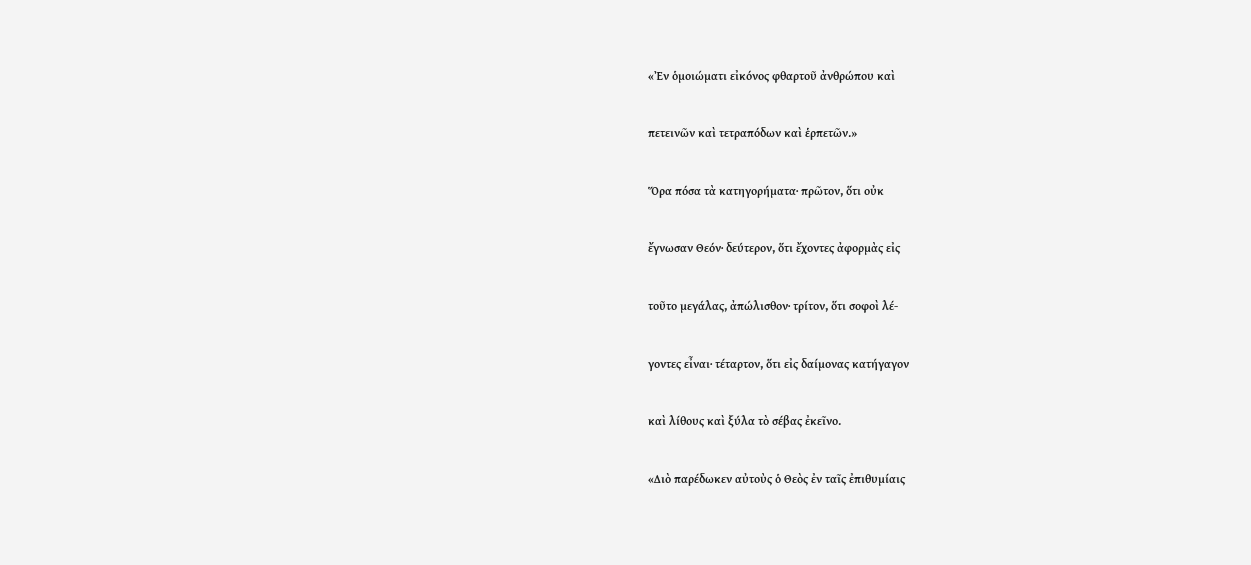«Ἐν ὁμοιώματι εἰκόνος φθαρτοῦ ἀνθρώπου καὶ

πετεινῶν καὶ τετραπόδων καὶ ἑρπετῶν.»

Ὅρα πόσα τὰ κατηγορήματα· πρῶτον, ὅτι οὐκ

ἔγνωσαν Θεόν· δεύτερον, ὅτι ἔχοντες ἀφορμὰς εἰς

τοῦτο μεγάλας, ἀπώλισθον· τρίτον, ὅτι σοφοὶ λέ-

γοντες εἶναι· τέταρτον, ὅτι εἰς δαίμονας κατήγαγον

καὶ λίθους καὶ ξύλα τὸ σέβας ἐκεῖνο.

«Διὸ παρέδωκεν αὐτοὺς ὁ Θεὸς ἐν ταῖς ἐπιθυμίαις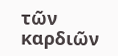τῶν καρδιῶν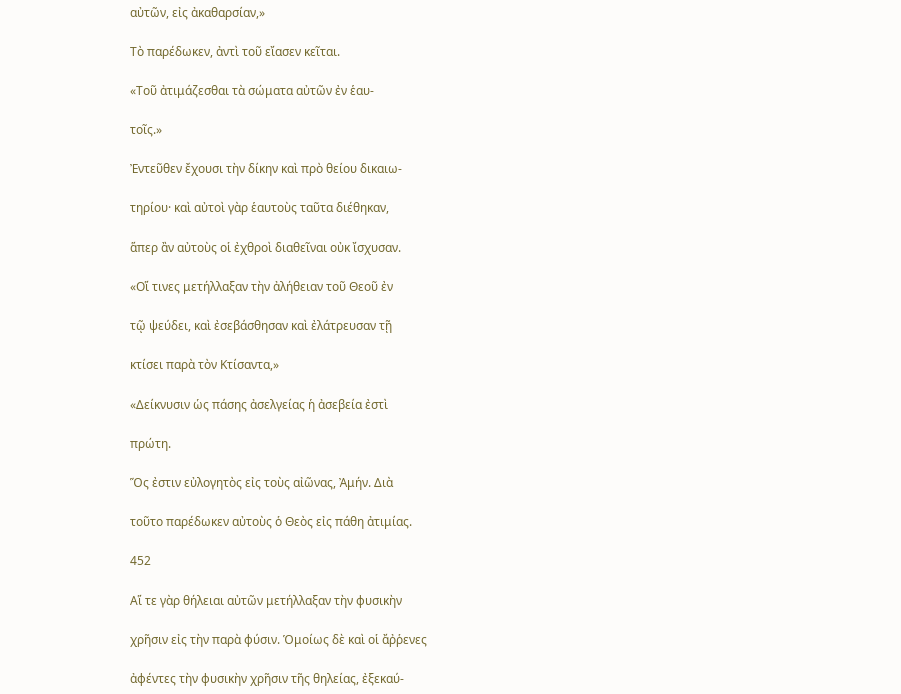αὐτῶν, εἰς ἀκαθαρσίαν,»

Τὸ παρέδωκεν, ἀντὶ τοῦ εἴασεν κεῖται.

«Τοῦ ἀτιμάζεσθαι τὰ σώματα αὐτῶν ἐν ἑαυ-

τοῖς.»

Ἐντεῦθεν ἔχουσι τὴν δίκην καὶ πρὸ θείου δικαιω-

τηρίου· καὶ αὐτοὶ γὰρ ἑαυτοὺς ταῦτα διέθηκαν,

ἅπερ ἂν αὐτοὺς οἱ ἐχθροὶ διαθεῖναι οὐκ ἴσχυσαν.

«Οἵ τινες μετήλλαξαν τὴν ἀλήθειαν τοῦ Θεοῦ ἐν

τῷ ψεύδει, καὶ ἐσεβάσθησαν καὶ ἐλάτρευσαν τῇ

κτίσει παρὰ τὸν Κτίσαντα,»

«Δείκνυσιν ὡς πάσης ἀσελγείας ἡ ἀσεβεία ἐστὶ

πρώτη.

Ὅς ἐστιν εὐλογητὸς εἰς τοὺς αἰῶνας, Ἀμήν. Διὰ

τοῦτο παρέδωκεν αὐτοὺς ὁ Θεὸς εἰς πάθη ἀτιμίας.

452

Αἵ τε γὰρ θήλειαι αὐτῶν μετήλλαξαν τὴν φυσικὴν

χρῆσιν εἰς τὴν παρὰ φύσιν. Ὁμοίως δὲ καὶ οἱ ἄῤῥενες

ἀφέντες τὴν φυσικὴν χρῆσιν τῆς θηλείας, ἐξεκαύ-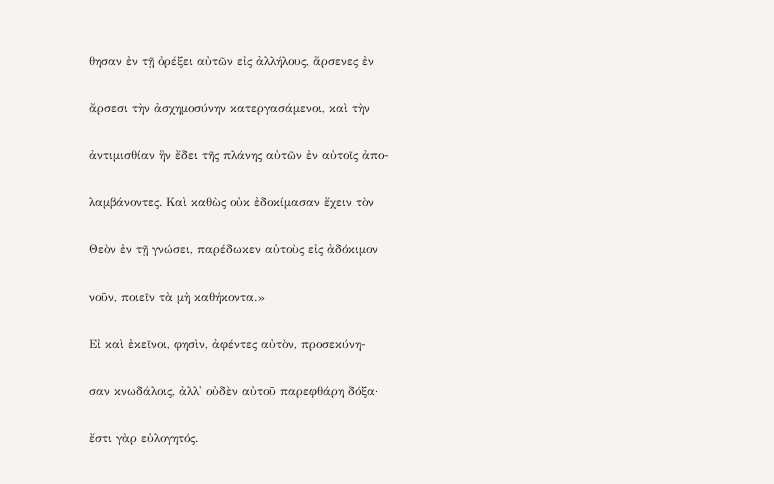θησαν ἐν τῇ ὀρέξει αὐτῶν εἰς ἀλλήλους, ἄρσενες ἐν

ἄρσεσι τὴν ἀσχημοσύνην κατεργασάμενοι, καὶ τὴν

ἀντιμισθίαν ἣν ἔδει τῆς πλάνης αὐτῶν ἐν αὐτοῖς ἀπο-

λαμβάνοντες. Καὶ καθὼς οὐκ ἐδοκίμασαν ἔχειν τὸν

Θεὸν ἐν τῇ γνώσει, παρέδωκεν αὐτοὺς εἰς ἀδόκιμον

νοῦν, ποιεῖν τὰ μὴ καθήκοντα.»

Εἰ καὶ ἐκεῖνοι, φησὶν, ἀφέντες αὐτὸν, προσεκύνη-

σαν κνωδάλοις, ἀλλ' οὐδὲν αὐτοῦ παρεφθάρη δόξα·

ἔστι γὰρ εὐλογητός.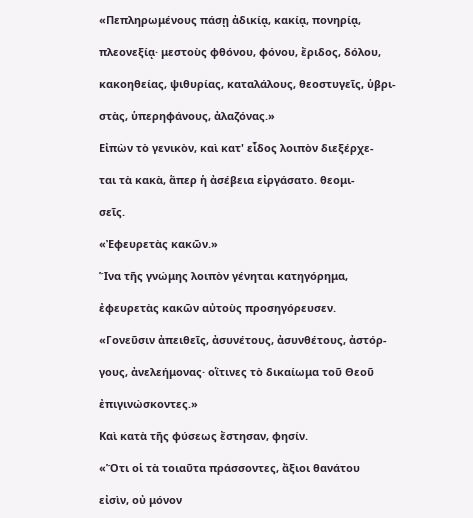«Πεπληρωμένους πάσῃ ἀδικίᾳ, κακίᾳ, πονηρίᾳ,

πλεονεξίᾳ· μεστοὺς φθόνου, φόνου, ἔριδος, δόλου,

κακοηθείας, ψιθυρίας, καταλάλους, θεοστυγεῖς, ὑβρι-

στὰς, ὑπερηφάνους, ἀλαζόνας.»

Εἰπὼν τὸ γενικὸν, καὶ κατ' εἶδος λοιπὸν διεξέρχε-

ται τὰ κακὰ, ἅπερ ἡ ἀσέβεια εἰργάσατο. θεομι-

σεῖς.

«Ἐφευρετὰς κακῶν.»

Ἵνα τῆς γνώμης λοιπὸν γένηται κατηγόρημα,

ἐφευρετὰς κακῶν αὐτοὺς προσηγόρευσεν.

«Γονεῦσιν ἀπειθεῖς, ἀσυνέτους, ἀσυνθέτους, ἀστόρ-

γους, ἀνελεήμονας· οἵτινες τὸ δικαίωμα τοῦ Θεοῦ

ἐπιγινώσκοντες.»

Καὶ κατὰ τῆς φύσεως ἔστησαν, φησίν.

«Ὅτι οἱ τὰ τοιαῦτα πράσσοντες, ἄξιοι θανάτου

εἰσὶν, οὐ μόνον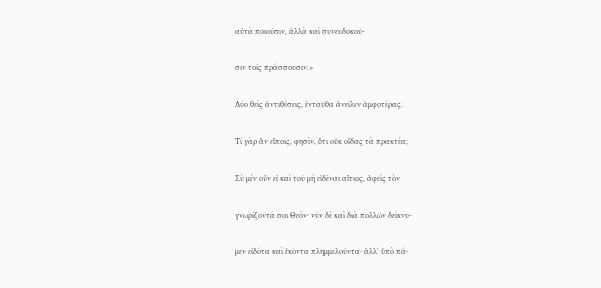αὐτὰ ποιοῦσιν, ἀλλὰ καὶ συνευδοκοῦ-

σιν τοῖς πράσσουσιν.»

Δύο θεὶς ἀντιθέσεις, ἐνταῦθα ἀνεῖλεν ἀμφοτέρας.

Τί γὰρ ἂν εἴποις, φησὶν, ὅτι οὐκ οἶδας τὰ πρακτέα;

Σὺ μὲν οὖν εἰ καὶ τοῦ μὴ εἰδέναι αἴτιος, ἀφεὶς τὸν

γνωρίζοντά σοι Θεόν· νῦν δὲ καὶ διὰ πολλῶν δείκνυ-

μεν εἰδότα καὶ ἑκόντα πλημμελοῦντα· ἀλλ' ὑπὸ πά-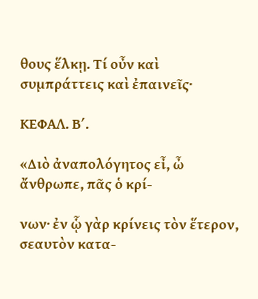θους ἕλκῃ. Τί οὖν καὶ συμπράττεις καὶ ἐπαινεῖς·

ΚΕΦΑΛ. Βʹ.

«Διὸ ἀναπολόγητος εἶ, ὦ ἄνθρωπε, πᾶς ὁ κρί-

νων· ἐν ᾧ γὰρ κρίνεις τὸν ἕτερον, σεαυτὸν κατα-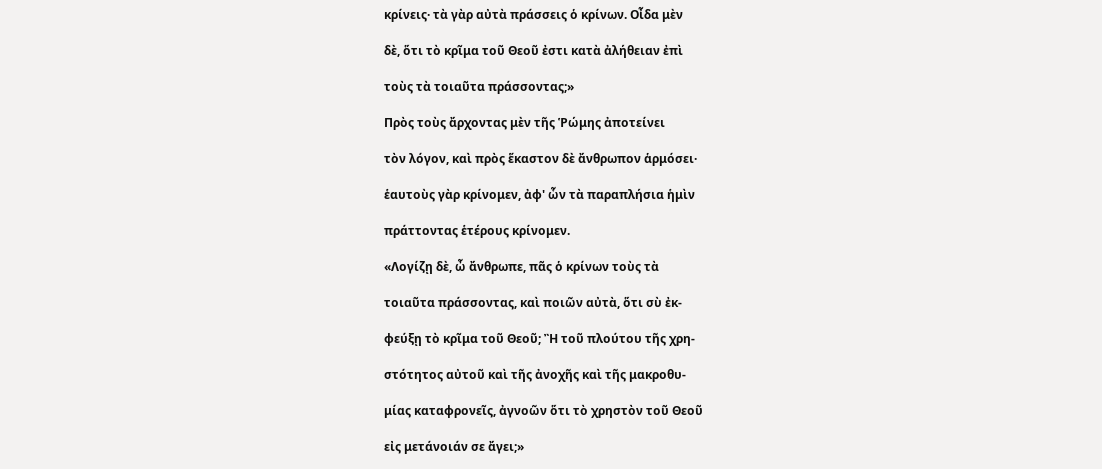κρίνεις· τὰ γὰρ αὐτὰ πράσσεις ὁ κρίνων. Οἶδα μὲν

δὲ, ὅτι τὸ κρῖμα τοῦ Θεοῦ ἐστι κατὰ ἀλήθειαν ἐπὶ

τοὺς τὰ τοιαῦτα πράσσοντας;»

Πρὸς τοὺς ἄρχοντας μὲν τῆς Ῥώμης ἀποτείνει

τὸν λόγον, καὶ πρὸς ἕκαστον δὲ ἄνθρωπον ἁρμόσει·

ἑαυτοὺς γὰρ κρίνομεν, ἀφ' ὧν τὰ παραπλήσια ἡμὶν

πράττοντας ἑτέρους κρίνομεν.

«Λογίζῃ δὲ, ὦ ἄνθρωπε, πᾶς ὁ κρίνων τοὺς τὰ

τοιαῦτα πράσσοντας, καὶ ποιῶν αὐτὰ, ὅτι σὺ ἐκ-

φεύξῃ τὸ κρῖμα τοῦ Θεοῦ; Ἢ τοῦ πλούτου τῆς χρη-

στότητος αὐτοῦ καὶ τῆς ἀνοχῆς καὶ τῆς μακροθυ-

μίας καταφρονεῖς, ἀγνοῶν ὅτι τὸ χρηστὸν τοῦ Θεοῦ

εἰς μετάνοιάν σε ἄγει;»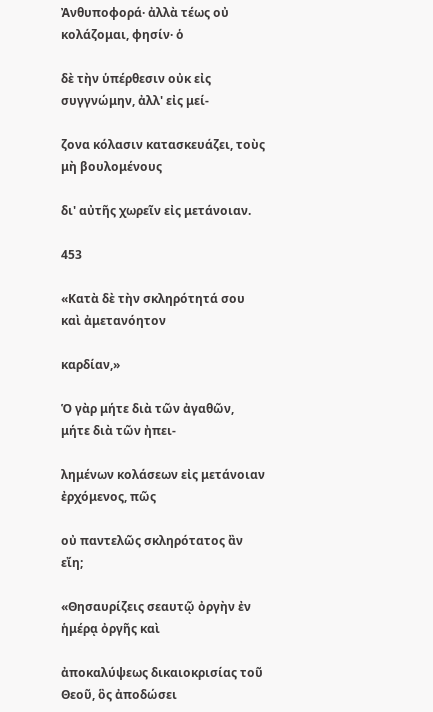Ἀνθυποφορά· ἀλλὰ τέως οὐ κολάζομαι, φησίν· ὁ

δὲ τὴν ὑπέρθεσιν οὐκ εἰς συγγνώμην, ἀλλ' εἰς μεί-

ζονα κόλασιν κατασκευάζει, τοὺς μὴ βουλομένους

δι' αὐτῆς χωρεῖν εἰς μετάνοιαν.

453

«Κατὰ δὲ τὴν σκληρότητά σου καὶ ἀμετανόητον

καρδίαν,»

Ὁ γὰρ μήτε διὰ τῶν ἀγαθῶν, μήτε διὰ τῶν ἠπει-

λημένων κολάσεων εἰς μετάνοιαν ἐρχόμενος, πῶς

οὐ παντελῶς σκληρότατος ἂν εἴη;

«Θησαυρίζεις σεαυτῷ ὀργὴν ἐν ἡμέρᾳ ὀργῆς καὶ

ἀποκαλύψεως δικαιοκρισίας τοῦ Θεοῦ, ὃς ἀποδώσει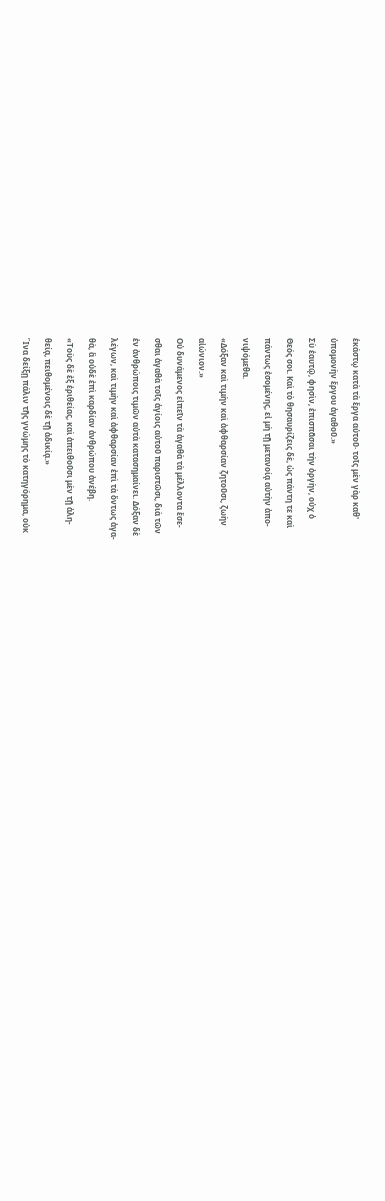ἑκάστῳ κατὰ τὰ ἔργα αὐτοῦ· τοῖς μὲν γὰρ καθ'

ὑπομονὴν ἔργου ἀγαθοῦ.»

Σὺ ἑαυτῷ, φησὶν, ἐπισπᾶσαι τὴν ὀργὴν, οὐχ ὁ

Θεός σοι. Καὶ τὸ θησαυρίζεις δὲ, ὡς πάντη τε καὶ

πάντως ἐσομένης, εἰ μὴ τῇ μετανοίᾳ αὐτὴν ἀπο-

νιψόμεθα.

«Δόξαν καὶ τιμὴν καὶ ἀφθαρσίαν ζητοῦσι, ζωὴν

αἰώνιον.»

Οὐ δυνάμενος εἰπεῖν τὰ ἀγαθὰ τὰ μέλλοντα ἔσε-

σθαι ἀγαθὰ τοῖς ἁγίοις αὐτοῦ παριστῶσι, διὰ τῶν

ἐν ἀνθρώποις τιμῶν αὐτὰ κατασημαίνει. Δόξαν δὲ

λέγων, καὶ τιμὴν καὶ ἀφθαρσίαν ἐπὶ τὰ ὄντως ἀγα-

θὰ, ἃ οὐδὲ ἐπὶ καρδίαν ἀνθρώπου ἀνέβη.

«Τοὺς δὲ ἐξ ἐριθείας, καὶ ἀπειθοῦσι μὲν τῇ ἀλη-

θείᾳ, πειθομένοις δὲ τῇ ἀδικίᾳ.»

Ἵνα δείξῃ πάλιν τῆς γνώμης τὸ κατηγόρημα, οὐκ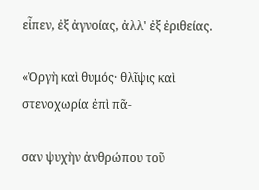εἶπεν, ἐξ ἀγνοίας, ἀλλ' ἐξ ἐριθείας.

«Ὀργὴ καὶ θυμός· θλῖψις καὶ στενοχωρία ἐπὶ πᾶ-

σαν ψυχὴν ἀνθρώπου τοῦ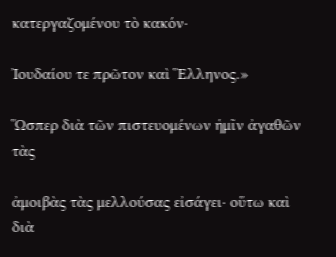κατεργαζομένου τὸ κακόν·

Ἰουδαίου τε πρῶτον καὶ Ἕλληνος.»

Ὥσπερ διὰ τῶν πιστευομένων ἡμῖν ἀγαθῶν τὰς

ἀμοιβὰς τὰς μελλούσας εἰσάγει· οὕτω καὶ διὰ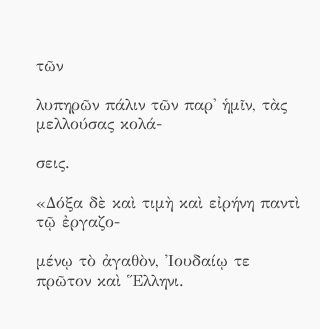τῶν

λυπηρῶν πάλιν τῶν παρ' ἡμῖν, τὰς μελλούσας κολά-

σεις.

«Δόξα δὲ καὶ τιμὴ καὶ εἰρήνη παντὶ τῷ ἐργαζο-

μένῳ τὸ ἀγαθὸν, Ἰουδαίῳ τε πρῶτον καὶ Ἕλληνι.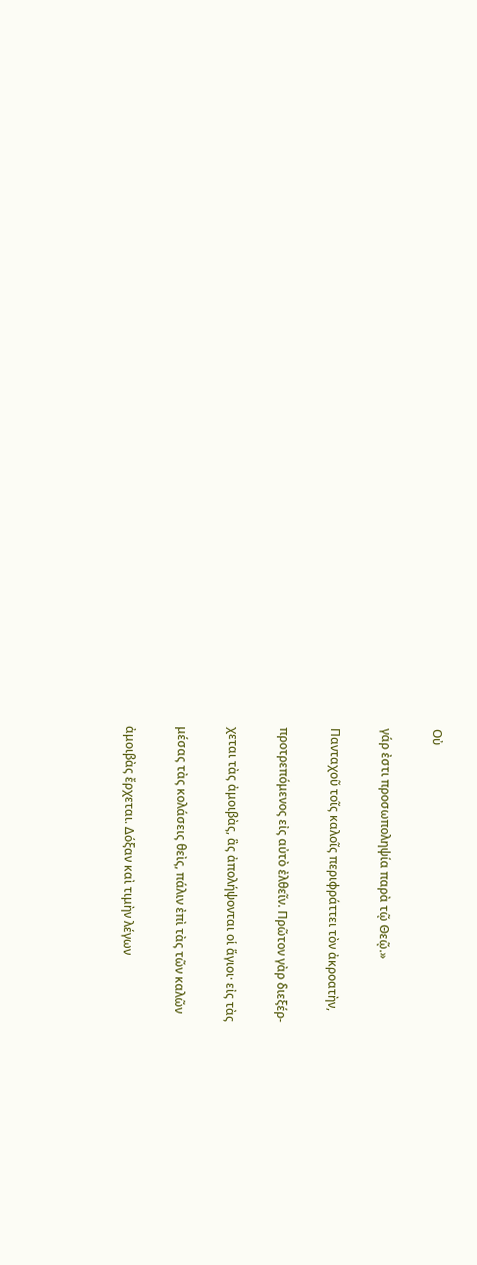Οὐ

γάρ ἐστι προσωποληψία παρὰ τῷ Θεῷ.»

Πανταχοῦ τοῖς καλοῖς περιφράττει τὸν ἀκροατὴν,

προτρεπόμενος εἰς αὐτὸ ἐλθεῖν. Πρῶτον γὰρ διεξέρ-

χεται τὰς ἀμοιβὰς, ἃς ἀπολήψονται οἱ ἅγιοι· εἰς τὰς

μέσας τὰς κολάσεις θεὶς, πάλιν ἐπὶ τὰς τῶν καλῶν

ἀμοιβὰς ἔρχεται. Δόξαν καὶ τιμὴν λέγων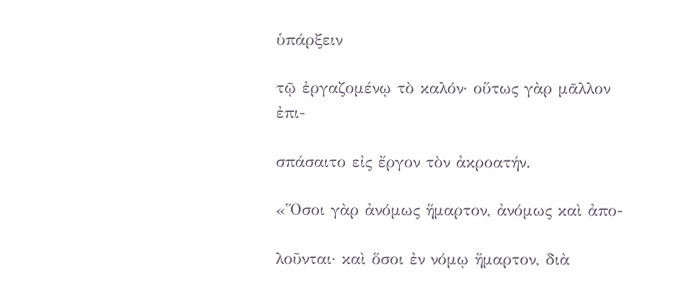ὑπάρξειν

τῷ ἐργαζομένῳ τὸ καλόν· οὕτως γὰρ μᾶλλον ἐπι-

σπάσαιτο εἰς ἔργον τὸν ἀκροατήν.

«Ὅσοι γὰρ ἀνόμως ἥμαρτον, ἀνόμως καὶ ἀπο-

λοῦνται· καὶ ὅσοι ἐν νόμῳ ἥμαρτον, διὰ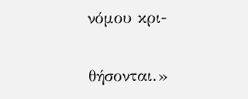νόμου κρι-

θήσονται.»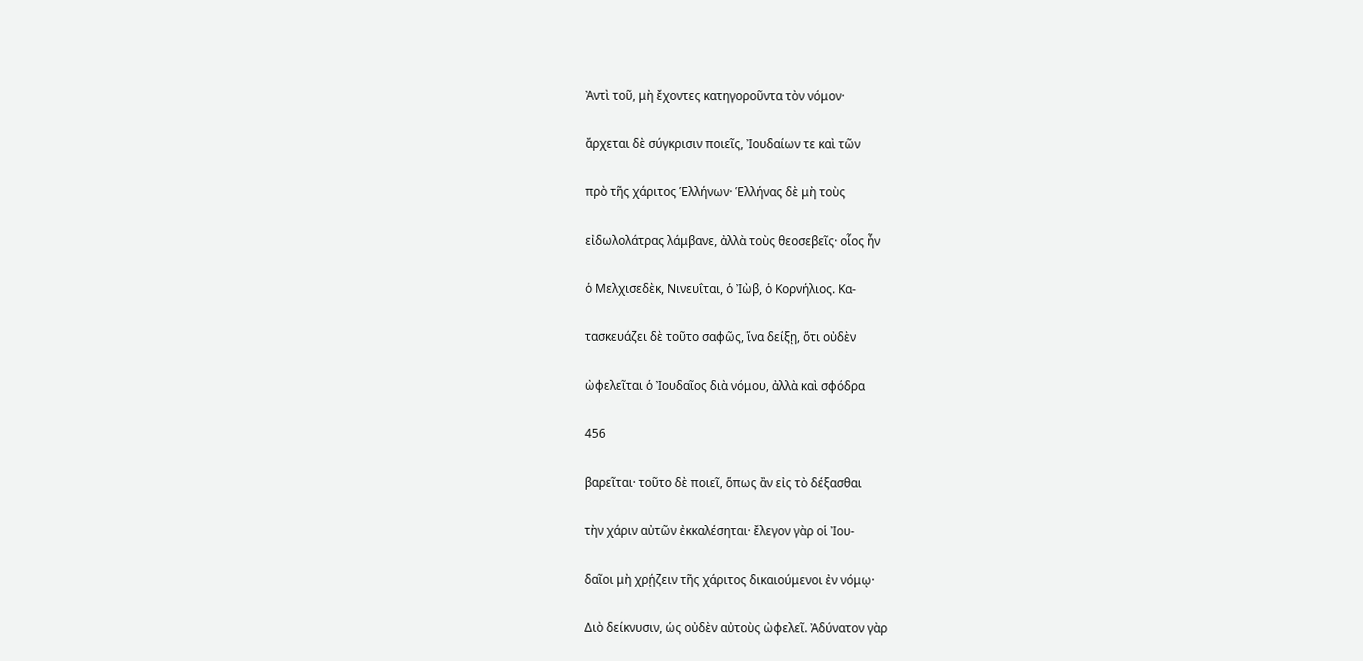Ἀντὶ τοῦ, μὴ ἔχοντες κατηγοροῦντα τὸν νόμον·

ἄρχεται δὲ σύγκρισιν ποιεῖς, Ἰουδαίων τε καὶ τῶν

πρὸ τῆς χάριτος Ἑλλήνων· Ἑλλήνας δὲ μὴ τοὺς

εἰδωλολάτρας λάμβανε, ἀλλὰ τοὺς θεοσεβεῖς· οἷος ἦν

ὁ Μελχισεδὲκ, Νινευΐται, ὁ Ἰὼβ, ὁ Κορνήλιος. Κα-

τασκευάζει δὲ τοῦτο σαφῶς, ἵνα δείξῃ, ὅτι οὐδὲν

ὠφελεῖται ὁ Ἰουδαῖος διὰ νόμου, ἀλλὰ καὶ σφόδρα

456

βαρεῖται· τοῦτο δὲ ποιεῖ, ὅπως ἂν εἰς τὸ δέξασθαι

τὴν χάριν αὐτῶν ἐκκαλέσηται· ἔλεγον γὰρ οἱ Ἰου-

δαῖοι μὴ χρῄζειν τῆς χάριτος δικαιούμενοι ἐν νόμῳ·

Διὸ δείκνυσιν, ὡς οὐδὲν αὐτοὺς ὠφελεῖ. Ἀδύνατον γὰρ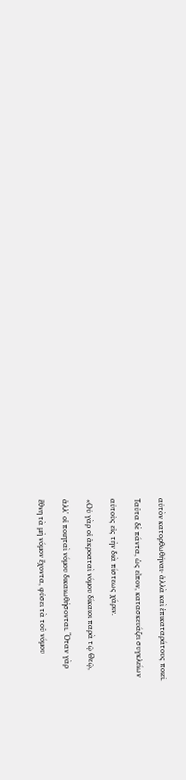αὐτὸν κατορθωθῆναι· ἀλλὰ καὶ ἐπικαταράτους ποιεῖ.

Ταῦτα δὲ πάντα, ὡς εἶπον, κατασκευάζει συγκλείων

αὐτοὺς εἰς τὴν διὰ πίστεως χάριν.

«Οὐ γὰρ οἱ ἀκροαταὶ νόμου δίκαιοι παρὰ τῷ Θεῷ,

ἀλλ' οἱ ποιηταὶ νόμου δικαιωθήσονται. Ὅταν γὰρ

ἔθνη τὰ μὴ νόμον ἔχοντα, φύσει τὰ τοῦ νόμου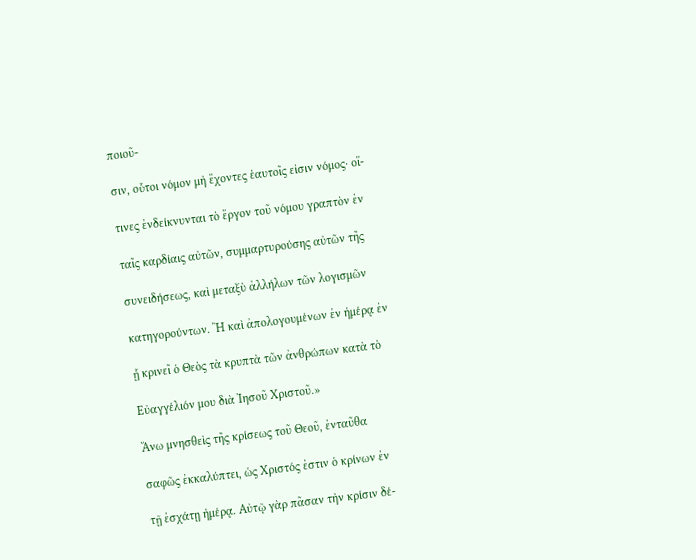ποιοῦ-

σιν, οὗτοι νόμον μὴ ἔχοντες ἑαυτοῖς εἰσιν νόμος· οἵ-

τινες ἐνδείκνυνται τὸ ἔργον τοῦ νόμου γραπτὸν ἐν

ταῖς καρδίαις αὐτῶν, συμμαρτυρούσης αὐτῶν τῆς

συνειδήσεως, καὶ μεταξὺ ἀλλήλων τῶν λογισμῶν

κατηγορούντων. Ἢ καὶ ἀπολογουμένων ἐν ἡμέρᾳ ἐν

ᾗ κρινεῖ ὁ Θεὸς τὰ κρυπτὰ τῶν ἀνθρώπων κατὰ τὸ

Εὐαγγέλιόν μου διὰ Ἰησοῦ Χριστοῦ.»

Ἄνω μνησθεὶς τῆς κρίσεως τοῦ Θεοῦ, ἐνταῦθα

σαφῶς ἐκκαλύπτει, ὡς Χριστός ἐστιν ὁ κρίνων ἐν

τῇ ἐσχάτῃ ἡμέρᾳ. Αὐτῷ γὰρ πᾶσαν τὴν κρίσιν δέ-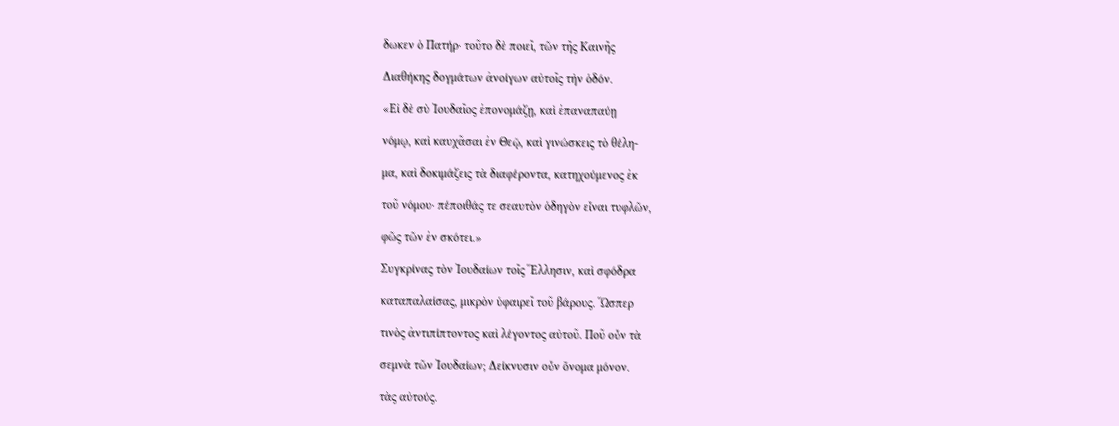δωκεν ὁ Πατήρ· τοῦτο δὲ ποιεῖ, τῶν τῆς Καινῆς

Διαθήκης δογμάτων ἀνοίγων αὐτοῖς τὴν ὁδόν.

«Εἰ δὲ σὺ Ἰουδαῖος ἐπονομάζῃ, καὶ ἐπαναπαύῃ

νόμῳ, καὶ καυχᾶσαι ἐν Θεῷ, καὶ γινώσκεις τὸ θέλη-

μα, καὶ δοκιμάζεις τὰ διαφέροντα, κατηχούμενος ἐκ

τοῦ νόμου· πέποιθάς τε σεαυτὸν ὁδηγὸν εἶναι τυφλῶν,

φῶς τῶν ἐν σκότει.»

Συγκρίνας τὸν Ἰουδαίων τοῖς Ἕλλησιν, καὶ σφόδρα

καταπαλαίσας, μικρὸν ὑφαιρεῖ τοῦ βάρους. Ὥσπερ

τινὸς ἀντιπίπτοντος καὶ λέγοντος αὐτοῦ. Ποῦ οὖν τὰ

σεμνὰ τῶν Ἰουδαίων; Δείκνυσιν οὖν ὄνομα μόνον.

τὰς αὐτούς.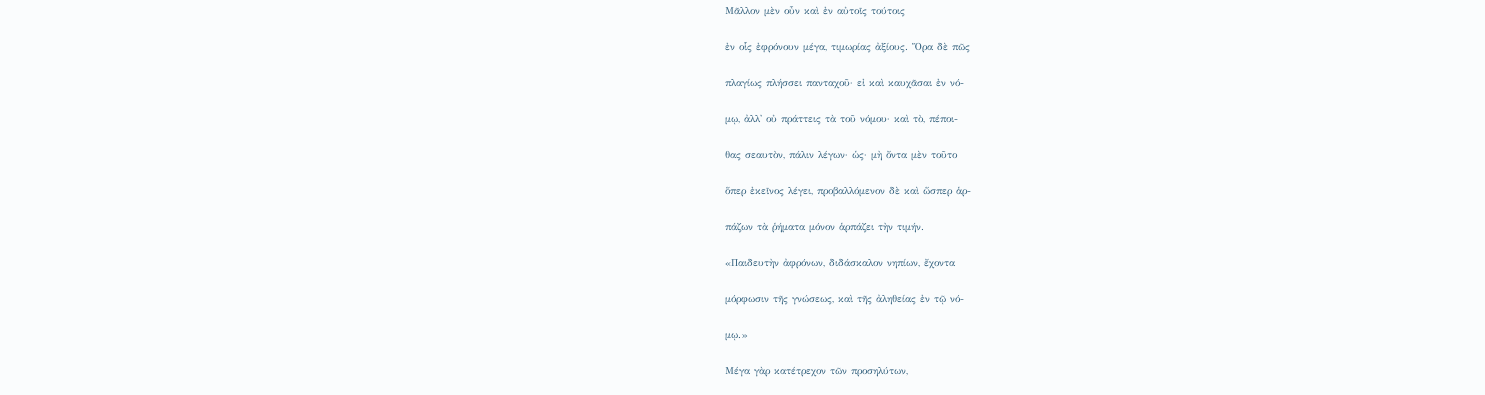Μᾶλλον μὲν οὖν καὶ ἐν αὐτοῖς τούτοις

ἐν οἷς ἐφρόνουν μέγα, τιμωρίας ἀξίους. Ὅρα δὲ πῶς

πλαγίως πλήσσει πανταχοῦ· εἰ καὶ καυχᾶσαι ἐν νό-

μῳ, ἀλλ' οὐ πράττεις τὰ τοῦ νόμου· καὶ τὸ, πέποι-

θας σεαυτὸν, πάλιν λέγων· ὡς· μὴ ὄντα μὲν τοῦτο

ὅπερ ἐκεῖνος λέγει, προβαλλόμενον δὲ καὶ ὥσπερ ἁρ-

πάζων τὰ ῥήματα μόνον ἁρπάζει τὴν τιμήν.

«Παιδευτὴν ἀφρόνων, διδάσκαλον νηπίων, ἔχοντα

μόρφωσιν τῆς γνώσεως, καὶ τῆς ἀληθείας ἐν τῷ νό-

μῳ.»

Μέγα γὰρ κατέτρεχον τῶν προσηλύτων,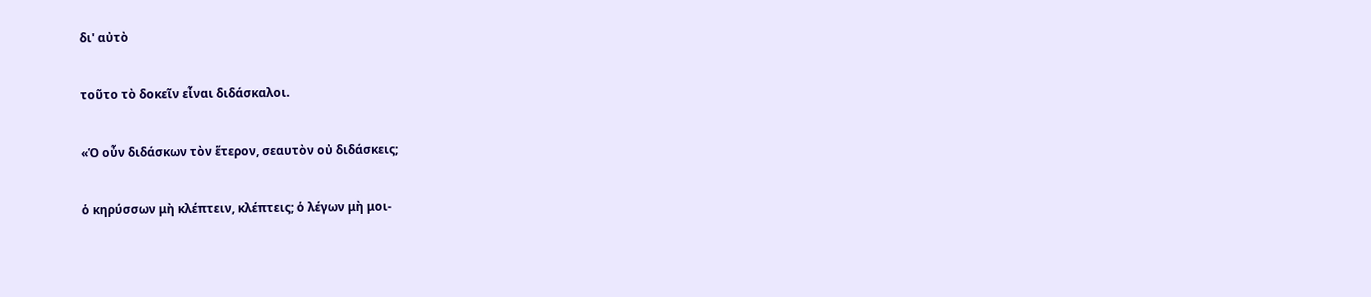δι' αὐτὸ

τοῦτο τὸ δοκεῖν εἶναι διδάσκαλοι.

«Ὁ οὖν διδάσκων τὸν ἕτερον, σεαυτὸν οὐ διδάσκεις;

ὁ κηρύσσων μὴ κλέπτειν, κλέπτεις; ὁ λέγων μὴ μοι-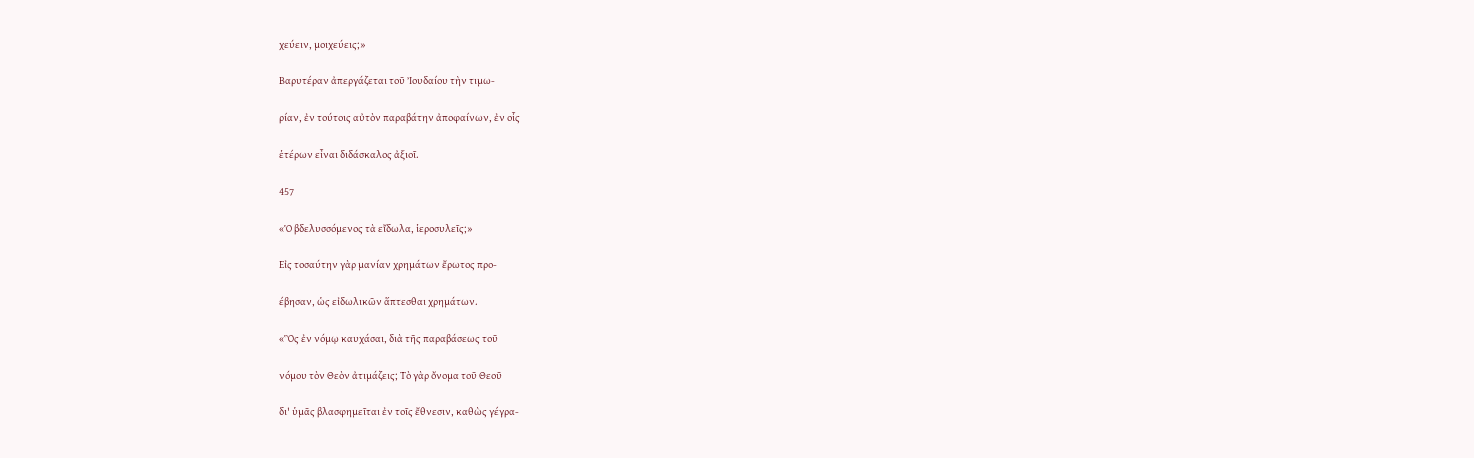χεύειν, μοιχεύεις;»

Βαρυτέραν ἀπεργάζεται τοῦ Ἰουδαίου τὴν τιμω-

ρίαν, ἐν τούτοις αὐτὸν παραβάτην ἀποφαίνων, ἐν οἷς

ἑτέρων εἶναι διδάσκαλος ἀξιοῖ.

457

«Ὁ βδελυσσόμενος τὰ εἴδωλα, ἱεροσυλεῖς;»

Εἰς τοσαύτην γὰρ μανίαν χρημάτων ἔρωτος προ-

έβησαν, ὡς εἰδωλικῶν ἅπτεσθαι χρημάτων.

«Ὃς ἐν νόμῳ καυχάσαι, διὰ τῆς παραβάσεως τοῦ

νόμου τὸν Θεὸν ἀτιμάζεις; Τὸ γὰρ ὄνομα τοῦ Θεοῦ

δι' ὑμᾶς βλασφημεῖται ἐν τοῖς ἔθνεσιν, καθὼς γέγρα-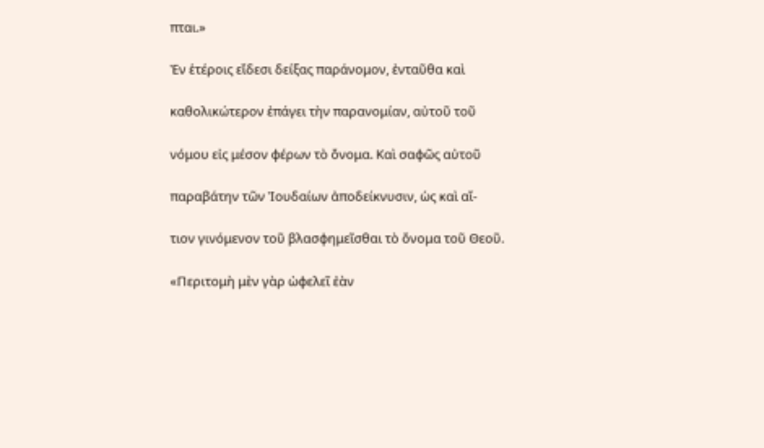πται.»

Ἐν ἑτέροις εἴδεσι δείξας παράνομον, ἐνταῦθα καὶ

καθολικώτερον ἐπάγει τὴν παρανομίαν, αὐτοῦ τοῦ

νόμου εἰς μέσον φέρων τὸ ὄνομα. Καὶ σαφῶς αὐτοῦ

παραβάτην τῶν Ἰουδαίων ἀποδείκνυσιν, ὡς καὶ αἴ-

τιον γινόμενον τοῦ βλασφημεῖσθαι τὸ ὄνομα τοῦ Θεοῦ.

«Περιτομὴ μὲν γὰρ ὠφελεῖ ἐὰν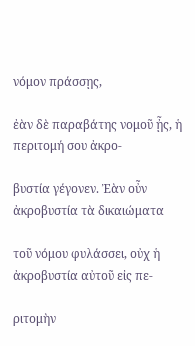νόμον πράσσῃς,

ἐὰν δὲ παραβάτης νομοῦ ᾖς, ἡ περιτομή σου ἀκρο-

βυστία γέγονεν. Ἐὰν οὖν ἀκροβυστία τὰ δικαιώματα

τοῦ νόμου φυλάσσει, οὐχ ἡ ἀκροβυστία αὐτοῦ εἰς πε-

ριτομὴν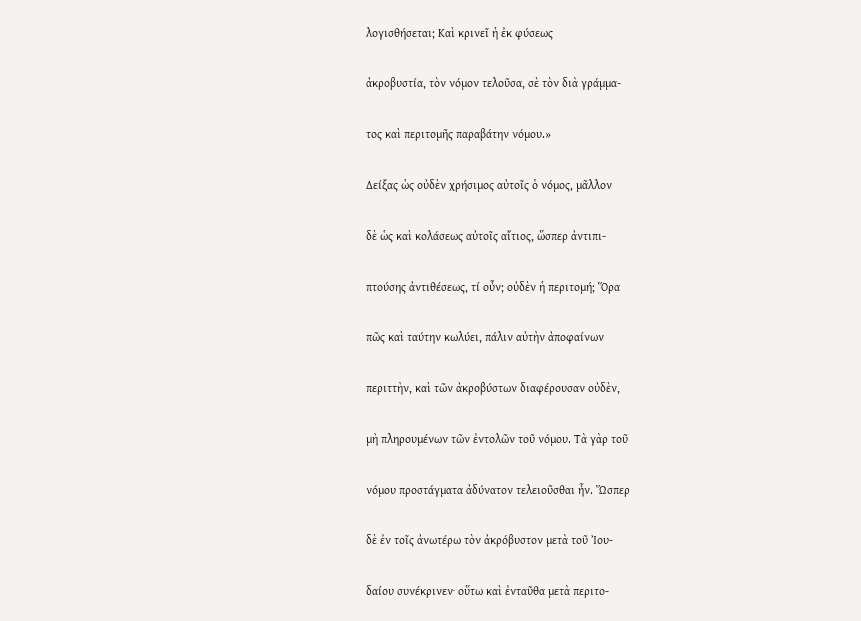λογισθήσεται; Καὶ κρινεῖ ἡ ἐκ φύσεως

ἀκροβυστία, τὸν νόμον τελοῦσα, σὲ τὸν διὰ γράμμα-

τος καὶ περιτομῆς παραβάτην νόμου.»

Δείξας ὡς οὐδὲν χρήσιμος αὐτοῖς ὁ νόμος, μᾶλλον

δὲ ὡς καὶ κολάσεως αὐτοῖς αἴτιος, ὥσπερ ἀντιπι-

πτούσης ἀντιθέσεως, τί οὖν; οὐδὲν ἡ περιτομή; Ὅρα

πῶς καὶ ταύτην κωλύει, πάλιν αὐτὴν ἀποφαίνων

περιττὴν, καὶ τῶν ἀκροβύστων διαφέρουσαν οὐδὲν,

μὴ πληρουμένων τῶν ἐντολῶν τοῦ νόμου. Τὰ γὰρ τοῦ

νόμου προστάγματα ἀδύνατον τελειοῦσθαι ἦν. Ὥσπερ

δὲ ἐν τοῖς ἀνωτέρω τὸν ἀκρόβυστον μετὰ τοῦ Ἰου-

δαίου συνέκρινεν· οὕτω καὶ ἐνταῦθα μετὰ περιτο-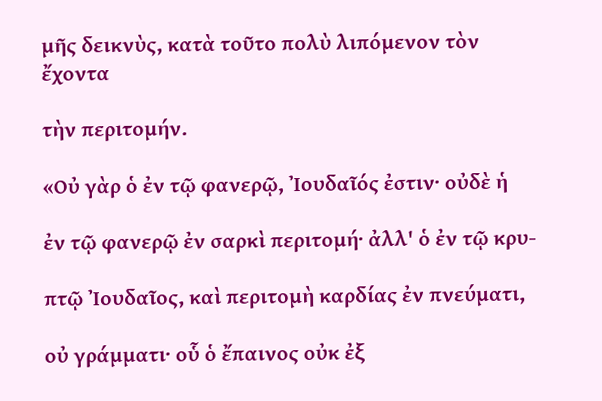μῆς δεικνὺς, κατὰ τοῦτο πολὺ λιπόμενον τὸν ἔχοντα

τὴν περιτομήν.

«Οὐ γὰρ ὁ ἐν τῷ φανερῷ, Ἰουδαῖός ἐστιν· οὐδὲ ἡ

ἐν τῷ φανερῷ ἐν σαρκὶ περιτομή· ἀλλ' ὁ ἐν τῷ κρυ-

πτῷ Ἰουδαῖος, καὶ περιτομὴ καρδίας ἐν πνεύματι,

οὐ γράμματι· οὗ ὁ ἔπαινος οὐκ ἐξ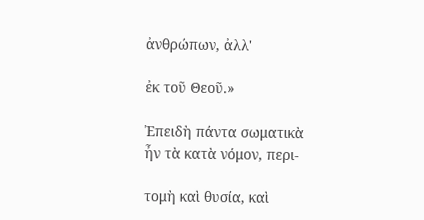ἀνθρώπων, ἀλλ'

ἐκ τοῦ Θεοῦ.»

Ἐπειδὴ πάντα σωματικὰ ἦν τὰ κατὰ νόμον, περι-

τομὴ καὶ θυσία, καὶ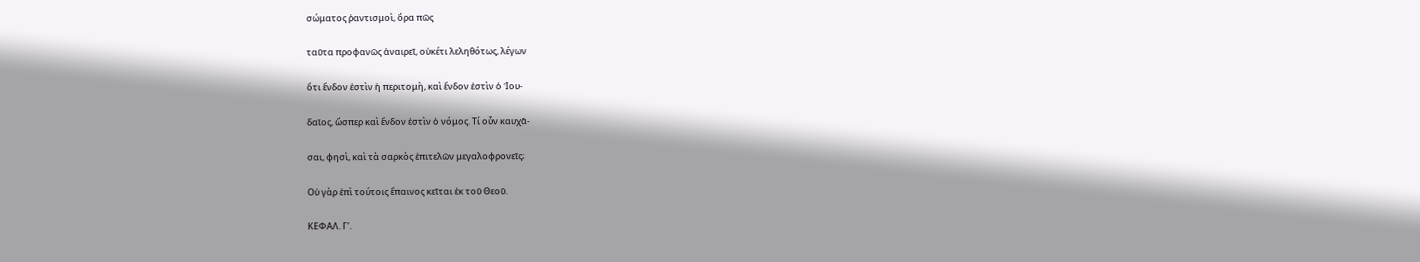σώματος ῥαντισμοὶ, ὅρα πῶς

ταῦτα προφανῶς ἀναιρεῖ, οὐκέτι λεληθότως, λέγων

ὅτι ἔνδον ἐστὶν ἡ περιτομὴ, καὶ ἔνδον ἐστὶν ὁ Ἰου-

δαῖος, ὥσπερ καὶ ἔνδον ἐστὶν ὁ νόμος. Τί οὖν καυχᾶ-

σαι, φησὶ, καὶ τὰ σαρκὸς ἐπιτελῶν μεγαλοφρονεῖς;

Οὐ γὰρ ἐπὶ τούτοις ἔπαινος κεῖται ἐκ τοῦ Θεοῦ.

ΚΕΦΑΛ. Γʹ.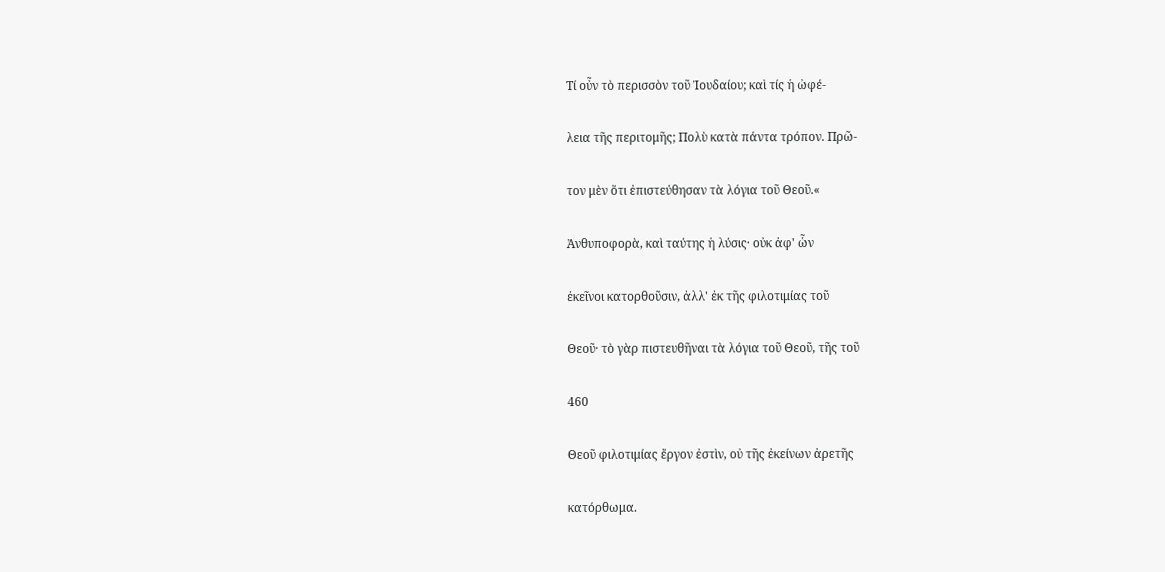Τί οὖν τὸ περισσὸν τοῦ Ἰουδαίου; καὶ τίς ἡ ὠφέ-

λεια τῆς περιτομῆς; Πολὺ κατὰ πάντα τρόπον. Πρῶ-

τον μὲν ὅτι ἐπιστεύθησαν τὰ λόγια τοῦ Θεοῦ.«

Ἀνθυποφορὰ, καὶ ταύτης ἡ λύσις· οὐκ ἀφ' ὧν

ἐκεῖνοι κατορθοῦσιν, ἀλλ' ἐκ τῆς φιλοτιμίας τοῦ

Θεοῦ· τὸ γὰρ πιστευθῆναι τὰ λόγια τοῦ Θεοῦ, τῆς τοῦ

460

Θεοῦ φιλοτιμίας ἔργον ἐστὶν, οὐ τῆς ἐκείνων ἀρετῆς

κατόρθωμα.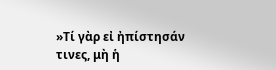»Τί γὰρ εἰ ἠπίστησάν τινες, μὴ ἡ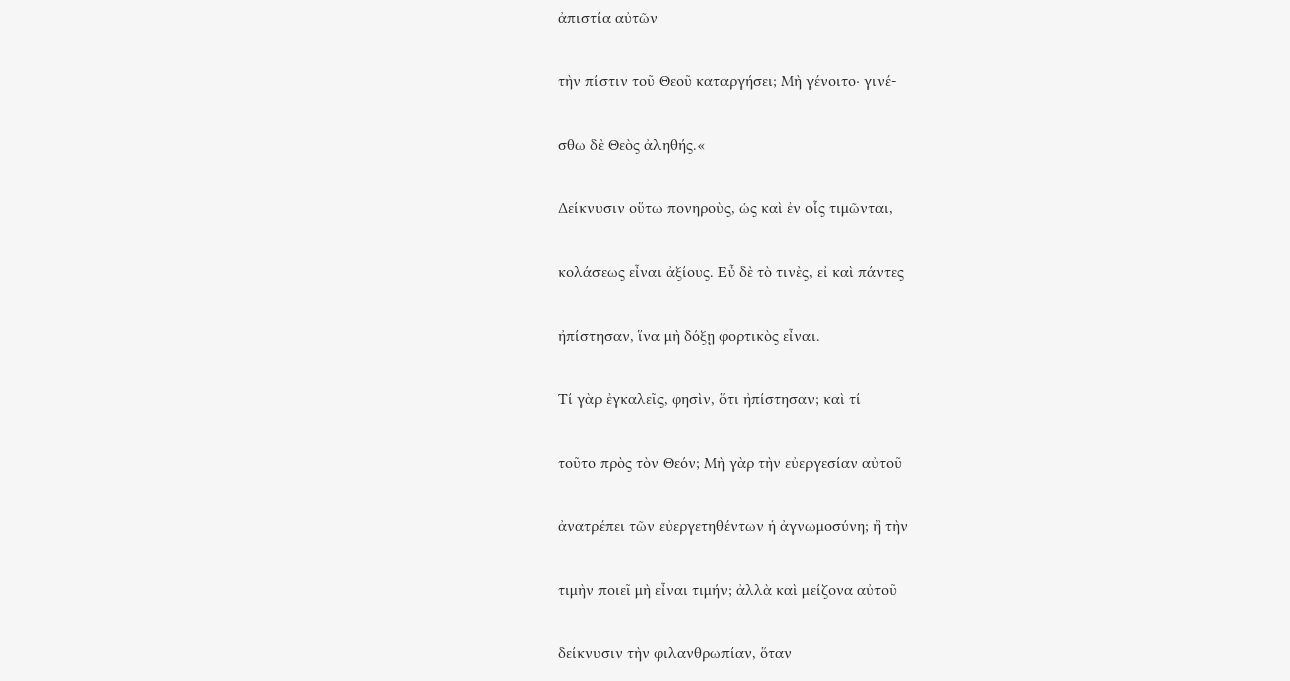ἀπιστία αὐτῶν

τὴν πίστιν τοῦ Θεοῦ καταργήσει; Μὴ γένοιτο· γινέ-

σθω δὲ Θεὸς ἀληθής.«

Δείκνυσιν οὕτω πονηροὺς, ὡς καὶ ἐν οἷς τιμῶνται,

κολάσεως εἶναι ἀξίους. Εὖ δὲ τὸ τινὲς, εἰ καὶ πάντες

ἠπίστησαν, ἵνα μὴ δόξῃ φορτικὸς εἶναι.

Τί γὰρ ἐγκαλεῖς, φησὶν, ὅτι ἠπίστησαν; καὶ τί

τοῦτο πρὸς τὸν Θεόν; Μὴ γὰρ τὴν εὐεργεσίαν αὐτοῦ

ἀνατρέπει τῶν εὐεργετηθέντων ἡ ἀγνωμοσύνη; ἢ τὴν

τιμὴν ποιεῖ μὴ εἶναι τιμήν; ἀλλὰ καὶ μείζονα αὐτοῦ

δείκνυσιν τὴν φιλανθρωπίαν, ὅταν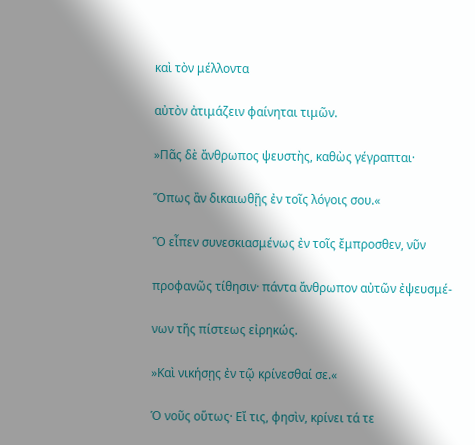καὶ τὸν μέλλοντα

αὐτὸν ἀτιμάζειν φαίνηται τιμῶν.

»Πᾶς δὲ ἄνθρωπος ψευστὴς, καθὼς γέγραπται·

Ὅπως ἂν δικαιωθῇς ἐν τοῖς λόγοις σου.«

Ὃ εἶπεν συνεσκιασμένως ἐν τοῖς ἔμπροσθεν, νῦν

προφανῶς τίθησιν· πάντα ἄνθρωπον αὐτῶν ἐψευσμέ-

νων τῆς πίστεως εἰρηκώς.

»Καὶ νικήσῃς ἐν τῷ κρίνεσθαί σε.«

Ὁ νοῦς οὕτως· Εἴ τις, φησὶν, κρίνει τά τε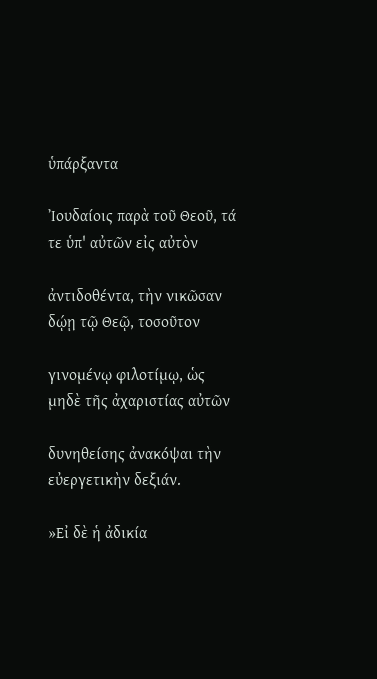ὑπάρξαντα

Ἰουδαίοις παρὰ τοῦ Θεοῦ, τά τε ὑπ' αὐτῶν εἰς αὐτὸν

ἀντιδοθέντα, τὴν νικῶσαν δῴῃ τῷ Θεῷ, τοσοῦτον

γινομένῳ φιλοτίμῳ, ὡς μηδὲ τῆς ἀχαριστίας αὐτῶν

δυνηθείσης ἀνακόψαι τὴν εὐεργετικὴν δεξιάν.

»Εἰ δὲ ἡ ἀδικία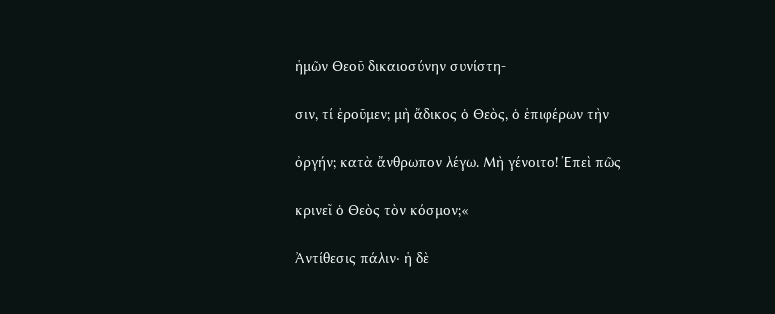ἡμῶν Θεοῦ δικαιοσύνην συνίστη-

σιν, τί ἐροῦμεν; μὴ ἄδικος ὁ Θεὸς, ὁ ἐπιφέρων τὴν

ὀργήν; κατὰ ἄνθρωπον λέγω. Μὴ γένοιτο! Ἐπεὶ πῶς

κρινεῖ ὁ Θεὸς τὸν κόσμον;«

Ἀντίθεσις πάλιν· ἡ δὲ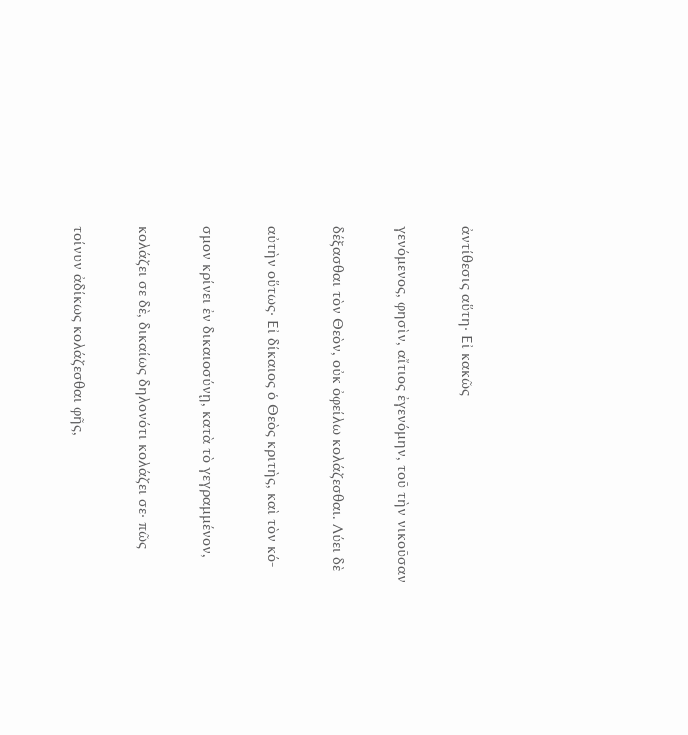ἀντίθεσις αὕτη· Εἰ κακῶς

γενόμενος, φησὶν, αἴτιος ἐγενόμην, τοῦ τὴν νικοῦσαν

δέξασθαι τὸν Θεὸν, οὐκ ὀφείλω κολάζεσθαι. Λύει δὲ

αὐτὴν οὕτως· Εἰ δίκαιος ὁ Θεὸς κριτὴς, καὶ τὸν κό-

σμον κρίνει ἐν δικαιοσύνῃ, κατὰ τὸ γεγραμμένον,

κολάζει σε δὲ, δικαίως δηλονότι κολάζει σε· πῶς

τοίνυν ἀδίκως κολάζεσθαι φῆς,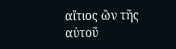αἴτιος ὢν τῆς αὐτοῦ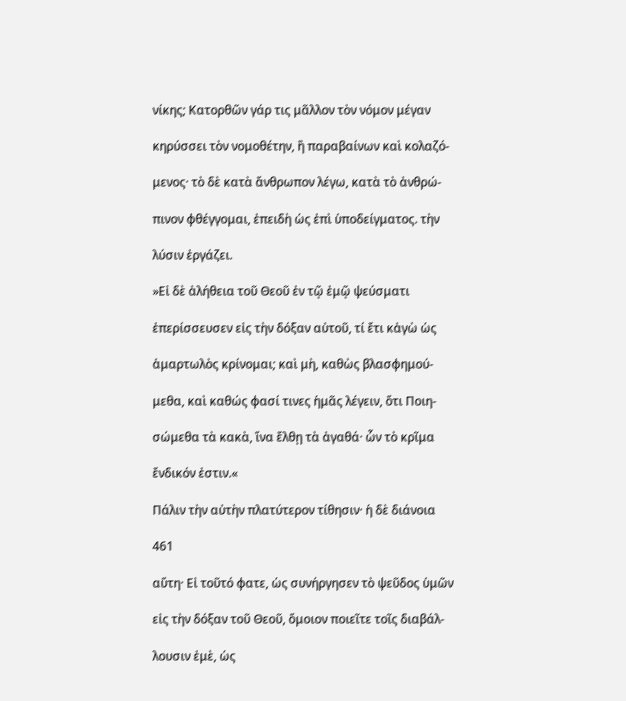νίκης; Κατορθῶν γάρ τις μᾶλλον τὸν νόμον μέγαν

κηρύσσει τὸν νομοθέτην, ἢ παραβαίνων καὶ κολαζό-

μενος· τὸ δὲ κατὰ ἄνθρωπον λέγω, κατὰ τὸ ἀνθρώ-

πινον φθέγγομαι, ἐπειδὴ ὡς ἐπὶ ὑποδείγματος. τὴν

λύσιν ἐργάζει.

»Εἰ δὲ ἀλήθεια τοῦ Θεοῦ ἐν τῷ ἐμῷ ψεύσματι

ἐπερίσσευσεν εἰς τὴν δόξαν αὐτοῦ, τί ἔτι κἀγὼ ὡς

ἁμαρτωλὸς κρίνομαι; καὶ μὴ, καθὼς βλασφημού-

μεθα, καὶ καθώς φασί τινες ἡμᾶς λέγειν, ὅτι Ποιη-

σώμεθα τὰ κακὰ, ἵνα ἔλθῃ τὰ ἀγαθά· ὧν τὸ κρῖμα

ἔνδικόν ἐστιν.«

Πάλιν τὴν αὐτὴν πλατύτερον τίθησιν· ἡ δὲ διάνοια

461

αὕτη· Εἰ τοῦτό φατε, ὡς συνήργησεν τὸ ψεῦδος ὑμῶν

εἰς τὴν δόξαν τοῦ Θεοῦ, ὅμοιον ποιεῖτε τοῖς διαβάλ-

λουσιν ἐμὲ, ὡς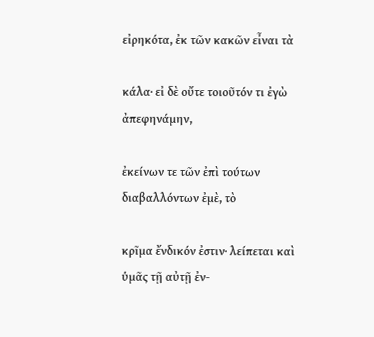εἰρηκότα, ἐκ τῶν κακῶν εἶναι τὰ

κάλα· εἰ δὲ οὔτε τοιοῦτόν τι ἐγὼ ἀπεφηνάμην,

ἐκείνων τε τῶν ἐπὶ τούτων διαβαλλόντων ἐμὲ, τὸ

κρῖμα ἔνδικόν ἐστιν· λείπεται καὶ ὑμᾶς τῇ αὐτῇ ἐν-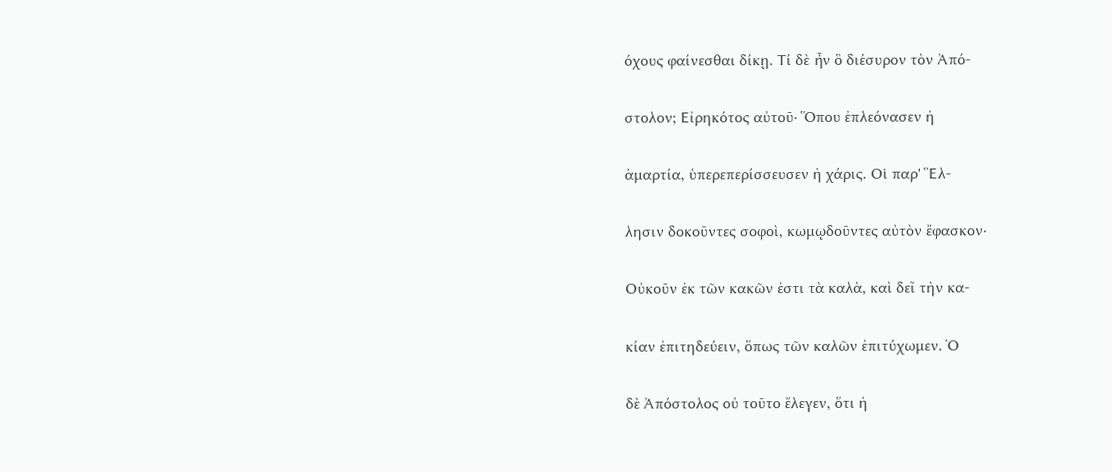όχους φαίνεσθαι δίκῃ. Τί δὲ ἦν ὃ διέσυρον τὸν Ἀπό-

στολον; Εἰρηκότος αὐτοῦ· Ὅπου ἐπλεόνασεν ἡ

ἁμαρτία, ὑπερεπερίσσευσεν ἡ χάρις. Οἱ παρ' Ἕλ-

λησιν δοκοῦντες σοφοὶ, κωμῳδοῦντες αὐτὸν ἔφασκον·

Οὐκοῦν ἐκ τῶν κακῶν ἐστι τὰ καλὰ, καὶ δεῖ τὴν κα-

κίαν ἐπιτηδεύειν, ὅπως τῶν καλῶν ἐπιτύχωμεν. Ὁ

δὲ Ἀπόστολος οὐ τοῦτο ἔλεγεν, ὅτι ἡ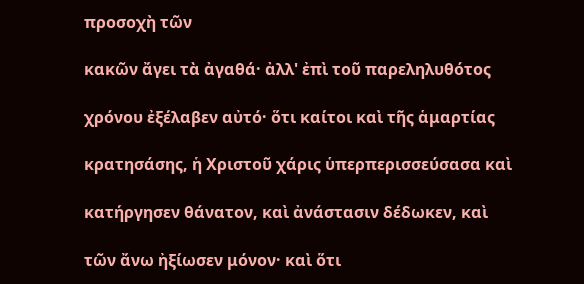προσοχὴ τῶν

κακῶν ἄγει τὰ ἀγαθά· ἀλλ' ἐπὶ τοῦ παρεληλυθότος

χρόνου ἐξέλαβεν αὐτό· ὅτι καίτοι καὶ τῆς ἁμαρτίας

κρατησάσης, ἡ Χριστοῦ χάρις ὑπερπερισσεύσασα καὶ

κατήργησεν θάνατον, καὶ ἀνάστασιν δέδωκεν, καὶ

τῶν ἄνω ἠξίωσεν μόνον· καὶ ὅτι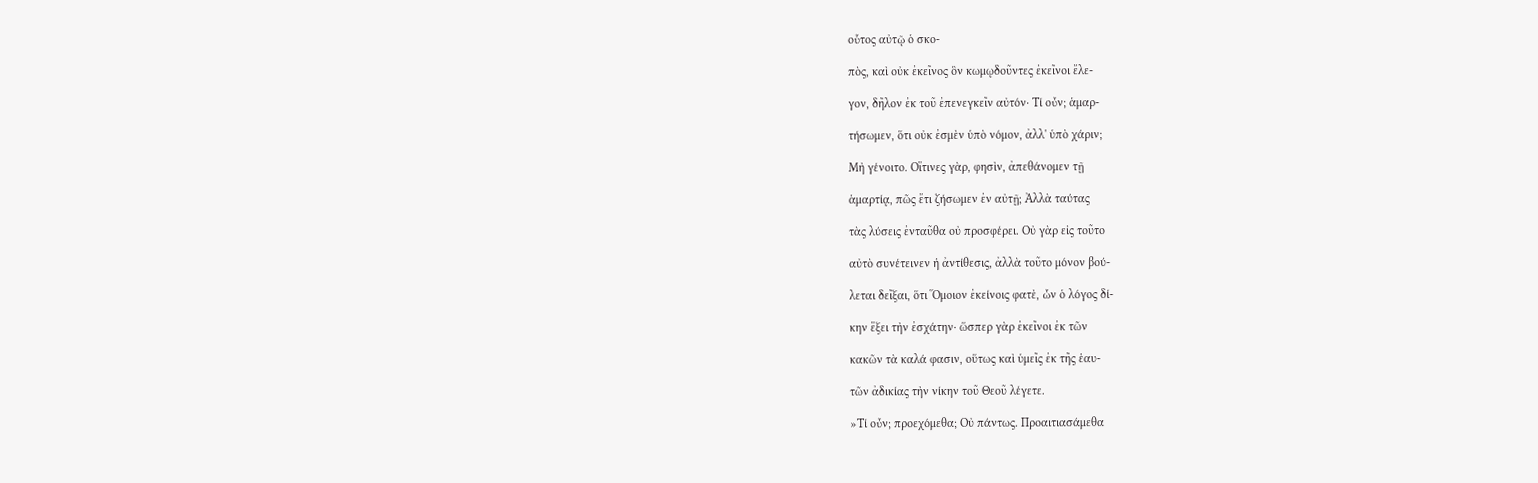οὗτος αὐτῷ ὁ σκο-

πὸς, καὶ οὐκ ἐκεῖνος ὃν κωμῳδοῦντες ἐκεῖνοι ἔλε-

γον, δῆλον ἐκ τοῦ ἐπενεγκεῖν αὐτόν· Τί οὖν; ἁμαρ-

τήσωμεν, ὅτι οὐκ ἐσμὲν ὑπὸ νόμον, ἀλλ' ὑπὸ χάριν;

Μὴ γένοιτο. Οἵτινες γὰρ, φησὶν, ἀπεθάνομεν τῇ

ἁμαρτίᾳ, πῶς ἔτι ζήσωμεν ἐν αὐτῇ; Ἀλλὰ ταύτας

τὰς λύσεις ἐνταῦθα οὐ προσφέρει. Οὐ γὰρ εἰς τοῦτο

αὐτὸ συνέτεινεν ἡ ἀντίθεσις, ἀλλὰ τοῦτο μόνον βού-

λεται δεῖξαι, ὅτι Ὅμοιον ἐκείνοις φατὲ, ὧν ὁ λόγος δί-

κην ἕξει τὴν ἐσχάτην· ὥσπερ γὰρ ἐκεῖνοι ἐκ τῶν

κακῶν τὰ καλά φασιν, οὕτως καὶ ὑμεῖς ἐκ τῆς ἑαυ-

τῶν ἀδικίας τὴν νίκην τοῦ Θεοῦ λέγετε.

»Τί οὖν; προεχόμεθα; Οὐ πάντως. Προαιτιασάμεθα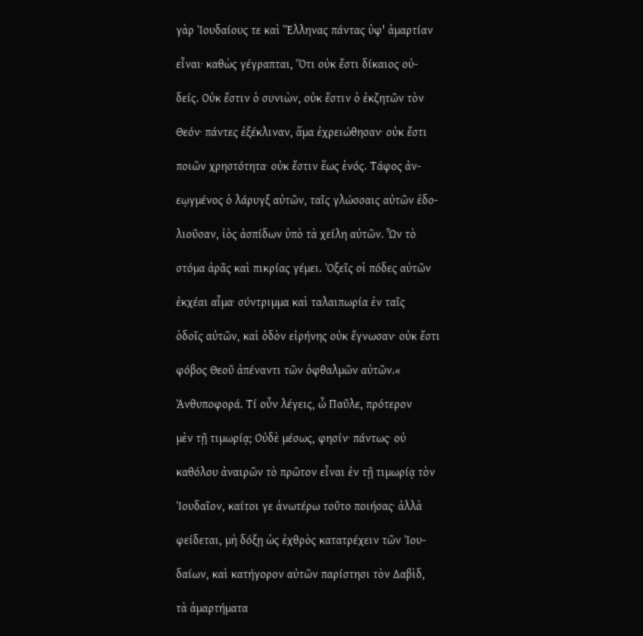γὰρ Ἰουδαίους τε καὶ Ἕλληνας πάντας ὑφ' ἁμαρτίαν

εἶναι· καθὼς γέγραπται, Ὅτι οὐκ ἔστι δίκαιος οὐ-

δείς. Οὐκ ἔστιν ὁ συνιὼν, οὐκ ἔστιν ὁ ἐκζητῶν τὸν

Θεόν· πάντες ἐξέκλιναν, ἅμα ἐχρειώθησαν· οὐκ ἔστι

ποιῶν χρηστότητα· οὐκ ἔστιν ἕως ἑνός. Τάφος ἀν-

εῳγμένος ὁ λάρυγξ αὐτῶν, ταῖς γλώσσαις αὐτῶν ἐδο-

λιοῦσαν, ἰὸς ἀσπίδων ὑπὸ τὰ χείλη αὐτῶν. Ὧν τὸ

στόμα ἀρᾶς καὶ πικρίας γέμει. Ὀξεῖς οἱ πόδες αὐτῶν

ἐκχέαι αἷμα· σύντριμμα καὶ ταλαιπωρία ἐν ταῖς

ὁδοῖς αὐτῶν, καὶ ὁδὸν εἰρήνης οὐκ ἔγνωσαν· οὐκ ἔστι

φόβος Θεοῦ ἀπέναντι τῶν ὀφθαλμῶν αὐτῶν.«

Ἀνθυποφορά. Τί οὖν λέγεις, ὦ Παῦλε, πρότερον

μὲν τῇ τιμωρίᾳ; Οὐδὲ μέσως, φησίν· πάντως· οὐ

καθόλου ἀναιρῶν τὸ πρῶτον εἶναι ἐν τῇ τιμωρίᾳ τὸν

Ἰουδαῖον, καίτοι γε ἀνωτέρω τοῦτο ποιήσας· ἀλλὰ

φείδεται, μὴ δόξῃ ὡς ἐχθρὸς κατατρέχειν τῶν Ἰου-

δαίων, καὶ κατήγορον αὐτῶν παρίστησι τὸν Δαβὶδ,

τὰ ἁμαρτήματα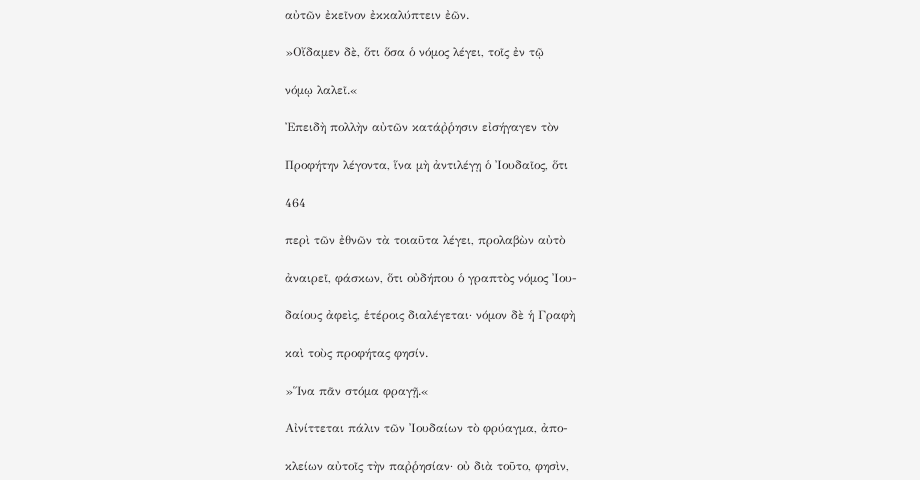αὐτῶν ἐκεῖνον ἐκκαλύπτειν ἐῶν.

»Οἴδαμεν δὲ, ὅτι ὅσα ὁ νόμος λέγει, τοῖς ἐν τῷ

νόμῳ λαλεῖ.«

Ἐπειδὴ πολλὴν αὐτῶν κατάῤῥησιν εἰσήγαγεν τὸν

Προφήτην λέγοντα, ἵνα μὴ ἀντιλέγῃ ὁ Ἰουδαῖος, ὅτι

464

περὶ τῶν ἐθνῶν τὰ τοιαῦτα λέγει, προλαβὼν αὐτὸ

ἀναιρεῖ, φάσκων, ὅτι οὐδήπου ὁ γραπτὸς νόμος Ἰου-

δαίους ἀφεὶς, ἑτέροις διαλέγεται· νόμον δὲ ἡ Γραφὴ

καὶ τοὺς προφήτας φησίν.

»Ἵνα πᾶν στόμα φραγῇ.«

Αἰνίττεται πάλιν τῶν Ἰουδαίων τὸ φρύαγμα, ἀπο-

κλείων αὐτοῖς τὴν παῤῥησίαν· οὐ διὰ τοῦτο, φησὶν,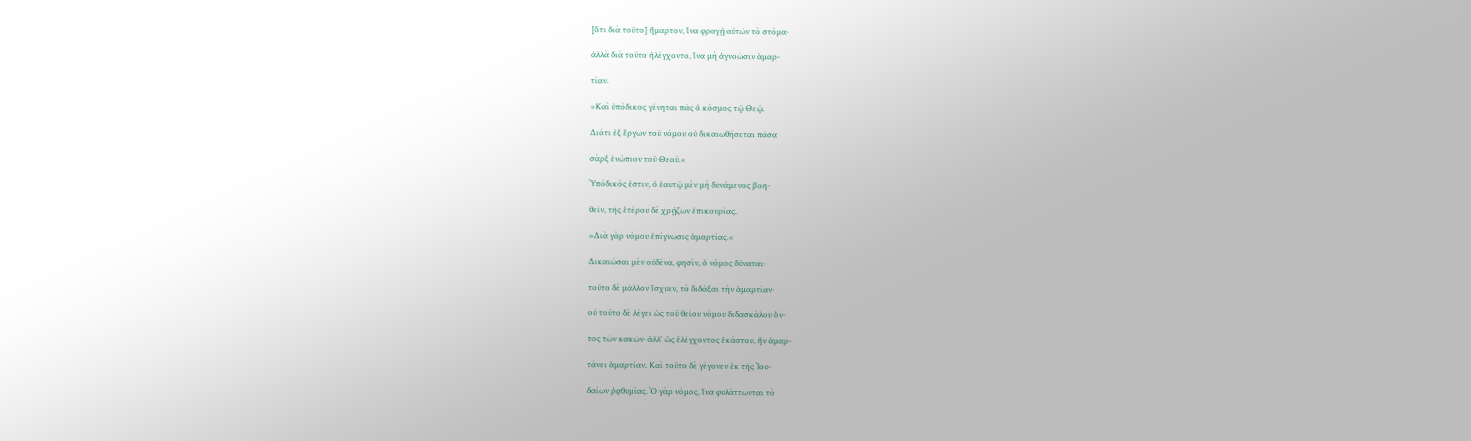[ὅτι διὰ τοῦτο] ἥμαρτον, ἵνα φραγῇ αὐτῶν τὸ στόμα·

ἀλλὰ διὰ τοῦτο ἠλέγχοντο, ἵνα μὴ ἀγνοῶσιν ἁμαρ-

τίαν.

»Καὶ ὑπόδικος γένηται πᾶς ὁ κόσμος τῷ Θεῷ.

Διότι ἐξ ἔργων τοῦ νόμου οὐ δικαιωθήσεται πᾶσα

σὰρξ ἐνώπιον τοῦ Θεοῦ.«

Ὑπόδικός ἐστιν, ὁ ἑαυτῷ μὲν μὴ δυνάμενος βοη-

θεῖν, τῆς ἑτέρου δὲ χρῄζων ἐπικουρίας.

»Διὰ γὰρ νόμου ἐπίγνωσις ἁμαρτίας.«

Δικαιῶσαι μὲν οὐδένα, φησὶν, ὁ νόμος δύναται·

τοῦτο δὲ μᾶλλον ἴσχυεν, τὸ διδάξαι τὴν ἁμαρτίαν·

οὐ τοῦτο δὲ λέγει ὡς τοῦ θείου νόμου διδασκάλου ὄν-

τος τῶν κακῶν· ἀλλ' ὡς ἐλέγχοντος ἑκάστου, ἣν ἁμαρ-

τάνει ἁμαρτίαν. Καὶ τοῦτο δὲ γέγονεν ἐκ τῆς Ἰου-

δαίων ῥᾳθυμίας. Ὁ γὰρ νόμος, ἵνα φυλάττωνται τὸ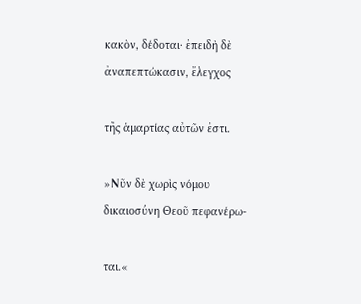κακὸν, δέδοται· ἐπειδὴ δὲ ἀναπεπτώκασιν, ἔλεγχος

τῆς ἁμαρτίας αὐτῶν ἐστι.

»Νῦν δὲ χωρὶς νόμου δικαιοσύνη Θεοῦ πεφανέρω-

ται.«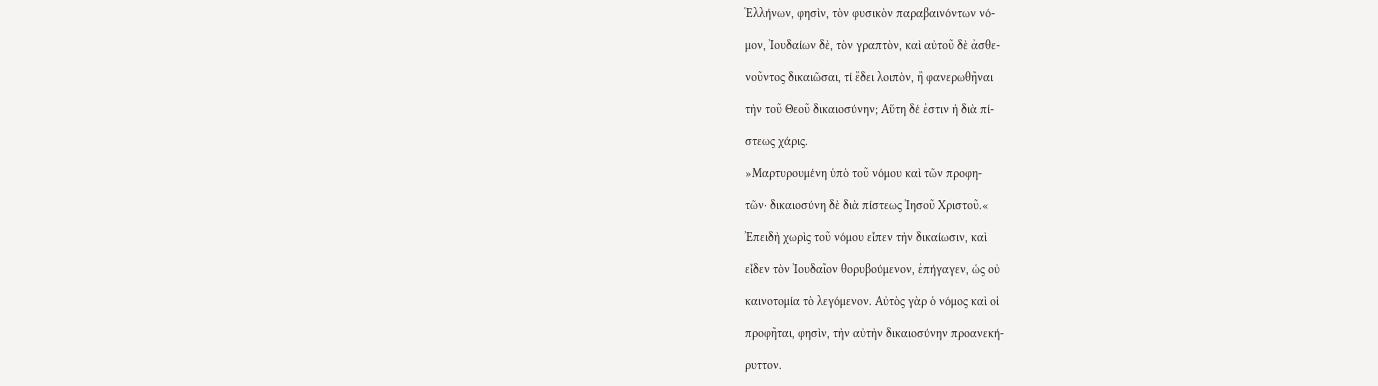Ἑλλήνων, φησὶν, τὸν φυσικὸν παραβαινόντων νό-

μον, Ἰουδαίων δὲ, τὸν γραπτὸν, καὶ αὐτοῦ δὲ ἀσθε-

νοῦντος δικαιῶσαι, τί ἔδει λοιπὸν, ἢ φανερωθῆναι

τὴν τοῦ Θεοῦ δικαιοσύνην; Αὕτη δέ ἐστιν ἡ διὰ πί-

στεως χάρις.

»Μαρτυρουμένη ὑπὸ τοῦ νόμου καὶ τῶν προφη-

τῶν· δικαιοσύνη δὲ διὰ πίστεως Ἰησοῦ Χριστοῦ.«

Ἐπειδὴ χωρὶς τοῦ νόμου εἶπεν τὴν δικαίωσιν, καὶ

εἶδεν τὸν Ἰουδαῖον θορυβούμενον, ἐπήγαγεν, ὡς οὐ

καινοτομία τὸ λεγόμενον. Αὐτὸς γὰρ ὁ νόμος καὶ οἱ

προφῆται, φησὶν, τὴν αὐτὴν δικαιοσύνην προανεκή-

ρυττον.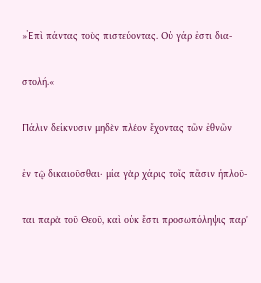»Ἐπὶ πάντας τοὺς πιστεύοντας. Οὐ γάρ ἐστι δια-

στολή.«

Πάλιν δείκνυσιν μηδὲν πλέον ἔχοντας τῶν ἐθνῶν

ἐν τῷ δικαιοῦσθαι· μία γὰρ χάρις τοῖς πᾶσιν ἡπλοῦ-

ται παρὰ τοῦ Θεοῦ, καὶ οὐκ ἔστι προσωπόληψις παρ'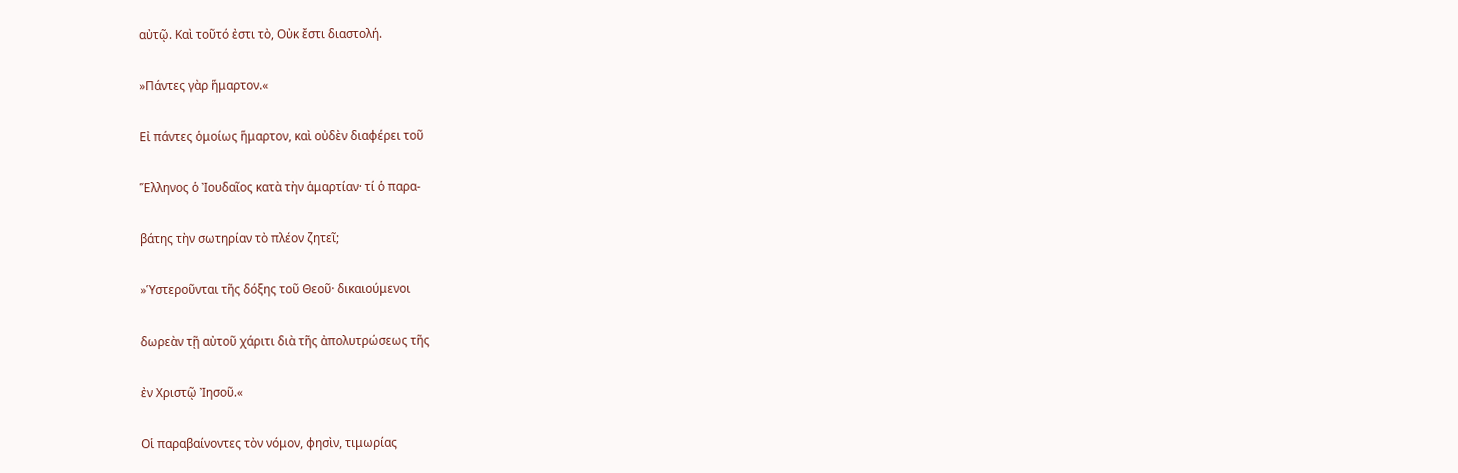αὐτῷ. Καὶ τοῦτό ἐστι τὸ, Οὐκ ἔστι διαστολή.

»Πάντες γὰρ ἥμαρτον.«

Εἰ πάντες ὁμοίως ἥμαρτον, καὶ οὐδὲν διαφέρει τοῦ

Ἕλληνος ὁ Ἰουδαῖος κατὰ τὴν ἁμαρτίαν· τί ὁ παρα-

βάτης τὴν σωτηρίαν τὸ πλέον ζητεῖ;

»Ὑστεροῦνται τῆς δόξης τοῦ Θεοῦ· δικαιούμενοι

δωρεὰν τῇ αὐτοῦ χάριτι διὰ τῆς ἀπολυτρώσεως τῆς

ἐν Χριστῷ Ἰησοῦ.«

Οἱ παραβαίνοντες τὸν νόμον, φησὶν, τιμωρίας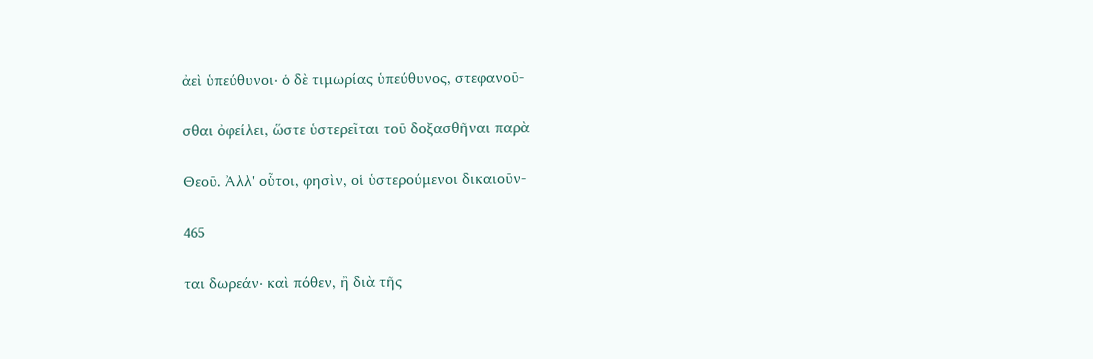ἀεὶ ὑπεύθυνοι· ὁ δὲ τιμωρίας ὑπεύθυνος, στεφανοῦ-

σθαι ὀφείλει, ὥστε ὑστερεῖται τοῦ δοξασθῆναι παρὰ

Θεοῦ. Ἀλλ' οὗτοι, φησὶν, οἱ ὑστερούμενοι δικαιοῦν-

465

ται δωρεάν· καὶ πόθεν, ἢ διὰ τῆς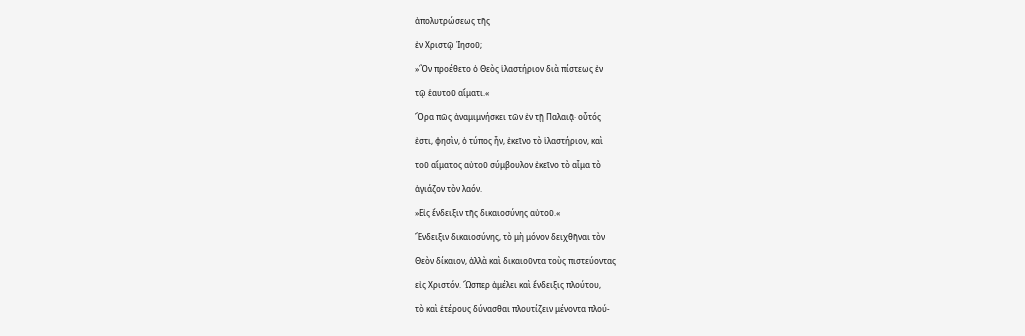ἀπολυτρώσεως τῆς

ἐν Χριστῷ Ἰησοῦ;

»Ὃν προέθετο ὁ Θεὸς ἱλαστήριον διὰ πίστεως ἐν

τῷ ἑαυτοῦ αἵματι.«

Ὅρα πῶς ἀναμιμνήσκει τῶν ἐν τῇ Παλαιᾷ· οὗτός

ἐστι, φησὶν, ὁ τύπος ἦν, ἐκεῖνο τὸ ἱλαστήριον, καὶ

τοῦ αἵματος αὐτοῦ σύμβουλον ἐκεῖνο τὸ αἷμα τὸ

ἁγιάζον τὸν λαόν.

»Εἰς ἔνδειξιν τῆς δικαιοσύνης αὐτοῦ.«

Ἔνδειξιν δικαιοσύνης, τὸ μὴ μόνον δειχθῆναι τὸν

Θεὸν δίκαιον, ἀλλὰ καὶ δικαιοῦντα τοὺς πιστεύοντας

εἰς Χριστόν. Ὥσπερ ἀμέλει καὶ ἔνδειξις πλούτου,

τὸ καὶ ἑτέρους δύνασθαι πλουτίζειν μένοντα πλού-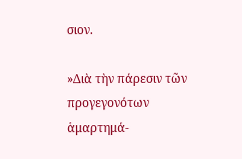σιον.

»Διὰ τὴν πάρεσιν τῶν προγεγονότων ἁμαρτημά-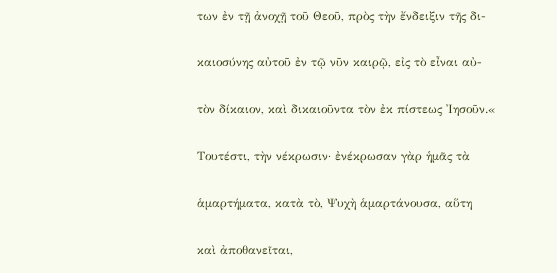των ἐν τῇ ἀνοχῇ τοῦ Θεοῦ, πρὸς τὴν ἔνδειξιν τῆς δι-

καιοσύνης αὐτοῦ ἐν τῷ νῦν καιρῷ, εἰς τὸ εἶναι αὐ-

τὸν δίκαιον, καὶ δικαιοῦντα τὸν ἐκ πίστεως Ἰησοῦν.«

Τουτέστι, τὴν νέκρωσιν· ἐνέκρωσαν γὰρ ἡμᾶς τὰ

ἁμαρτήματα, κατὰ τὸ, Ψυχὴ ἁμαρτάνουσα, αὕτη

καὶ ἀποθανεῖται,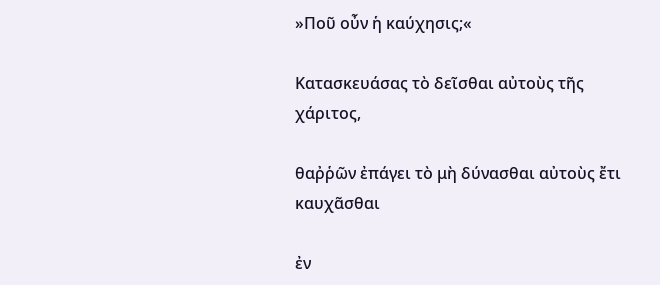»Ποῦ οὖν ἡ καύχησις;«

Κατασκευάσας τὸ δεῖσθαι αὐτοὺς τῆς χάριτος,

θαῤῥῶν ἐπάγει τὸ μὴ δύνασθαι αὐτοὺς ἔτι καυχᾶσθαι

ἐν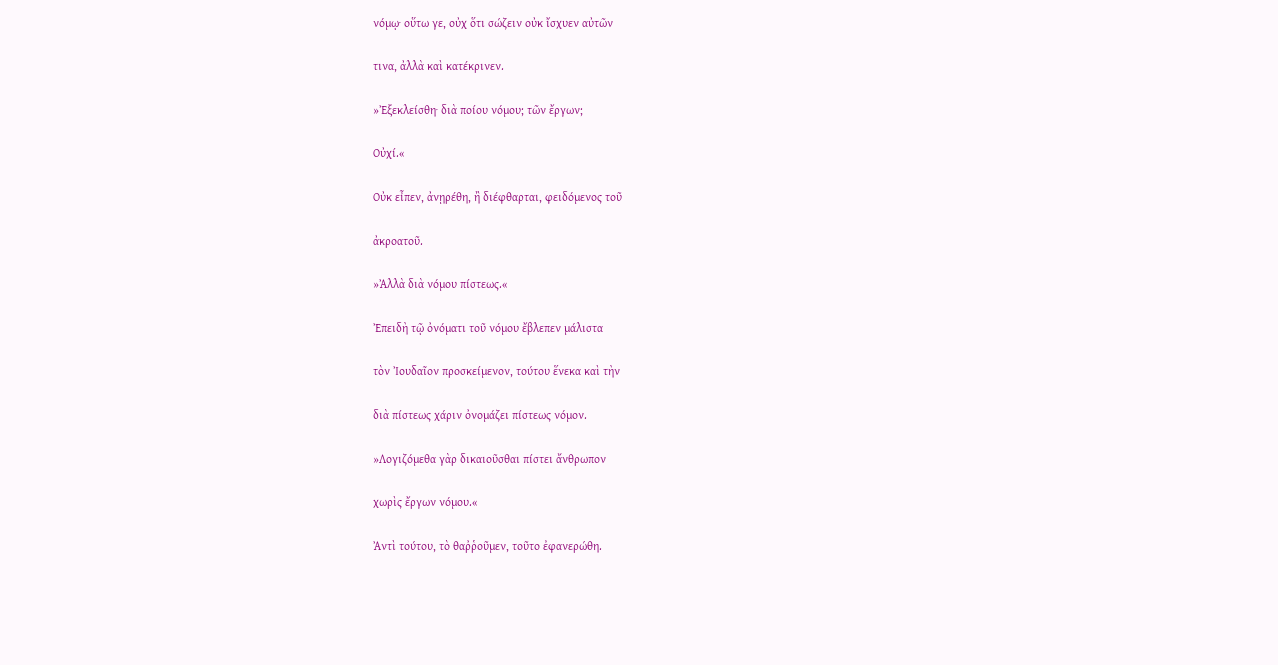νόμῳ· οὕτω γε, οὐχ ὅτι σώζειν οὐκ ἴσχυεν αὐτῶν

τινα, ἀλλὰ καὶ κατέκρινεν.

»Ἐξεκλείσθη· διὰ ποίου νόμου; τῶν ἔργων;

Οὐχί.«

Οὐκ εἶπεν, ἀνῃρέθη, ἢ διέφθαρται, φειδόμενος τοῦ

ἀκροατοῦ.

»Ἀλλὰ διὰ νόμου πίστεως.«

Ἐπειδὴ τῷ ὀνόματι τοῦ νόμου ἔβλεπεν μάλιστα

τὸν Ἰουδαῖον προσκείμενον, τούτου ἕνεκα καὶ τὴν

διὰ πίστεως χάριν ὀνομάζει πίστεως νόμον.

»Λογιζόμεθα γὰρ δικαιοῦσθαι πίστει ἄνθρωπον

χωρὶς ἔργων νόμου.«

Ἀντὶ τούτου, τὸ θαῤῥοῦμεν, τοῦτο ἐφανερώθη.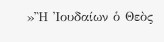»Ἢ Ἰουδαίων ὁ Θεὸς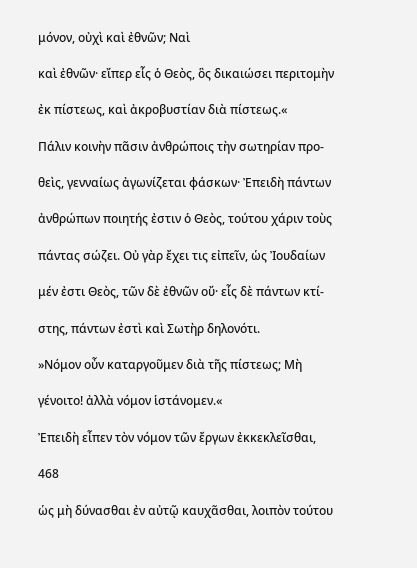μόνον, οὐχὶ καὶ ἐθνῶν; Ναὶ

καὶ ἐθνῶν· εἴπερ εἷς ὁ Θεὸς, ὃς δικαιώσει περιτομὴν

ἐκ πίστεως, καὶ ἀκροβυστίαν διὰ πίστεως.«

Πάλιν κοινὴν πᾶσιν ἀνθρώποις τὴν σωτηρίαν προ-

θεὶς, γενναίως ἀγωνίζεται φάσκων· Ἐπειδὴ πάντων

ἀνθρώπων ποιητής ἐστιν ὁ Θεὸς, τούτου χάριν τοὺς

πάντας σώζει. Οὐ γὰρ ἔχει τις εἰπεῖν, ὡς Ἰουδαίων

μέν ἐστι Θεὸς, τῶν δὲ ἐθνῶν οὔ· εἷς δὲ πάντων κτί-

στης, πάντων ἐστὶ καὶ Σωτὴρ δηλονότι.

»Νόμον οὖν καταργοῦμεν διὰ τῆς πίστεως; Μὴ

γένοιτο! ἀλλὰ νόμον ἱστάνομεν.«

Ἐπειδὴ εἶπεν τὸν νόμον τῶν ἔργων ἐκκεκλεῖσθαι,

468

ὡς μὴ δύνασθαι ἐν αὐτῷ καυχᾶσθαι, λοιπὸν τούτου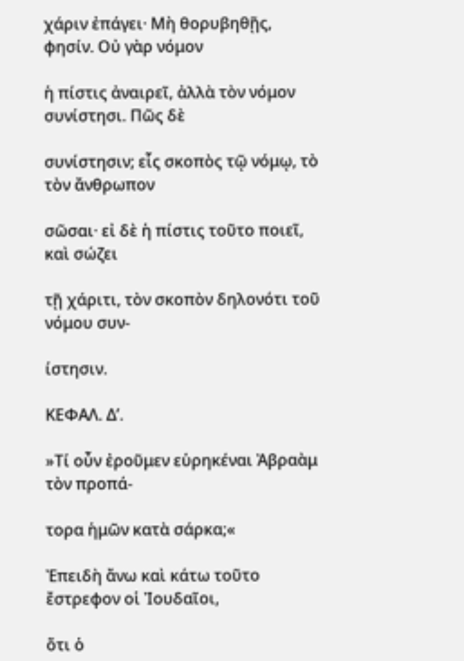χάριν ἐπάγει· Μὴ θορυβηθῇς, φησίν. Οὐ γὰρ νόμον

ἡ πίστις ἀναιρεῖ, ἀλλὰ τὸν νόμον συνίστησι. Πῶς δὲ

συνίστησιν; εἷς σκοπὸς τῷ νόμῳ, τὸ τὸν ἄνθρωπον

σῶσαι· εἰ δὲ ἡ πίστις τοῦτο ποιεῖ, καὶ σώζει

τῇ χάριτι, τὸν σκοπὸν δηλονότι τοῦ νόμου συν-

ίστησιν.

ΚΕΦΑΛ. Δʹ.

»Τί οὖν ἐροῦμεν εὑρηκέναι Ἀβραὰμ τὸν προπά-

τορα ἡμῶν κατὰ σάρκα;«

Ἐπειδὴ ἄνω καὶ κάτω τοῦτο ἔστρεφον οἱ Ἰουδαῖοι,

ὅτι ὁ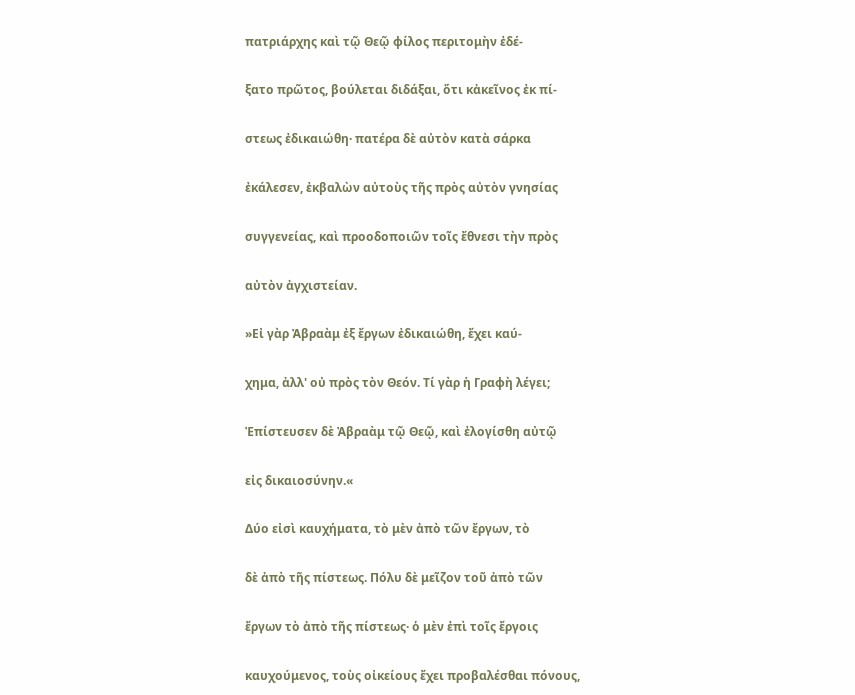πατριάρχης καὶ τῷ Θεῷ φίλος περιτομὴν ἐδέ-

ξατο πρῶτος, βούλεται διδάξαι, ὅτι κἀκεῖνος ἐκ πί-

στεως ἐδικαιώθη· πατέρα δὲ αὐτὸν κατὰ σάρκα

ἐκάλεσεν, ἐκβαλὼν αὐτοὺς τῆς πρὸς αὐτὸν γνησίας

συγγενείας, καὶ προοδοποιῶν τοῖς ἔθνεσι τὴν πρὸς

αὐτὸν ἀγχιστείαν.

»Εἰ γὰρ Ἀβραὰμ ἐξ ἔργων ἐδικαιώθη, ἔχει καύ-

χημα, ἀλλ' οὐ πρὸς τὸν Θεόν. Τί γὰρ ἡ Γραφὴ λέγει;

Ἐπίστευσεν δὲ Ἀβραὰμ τῷ Θεῷ, καὶ ἐλογίσθη αὐτῷ

εἰς δικαιοσύνην.«

Δύο εἰσὶ καυχήματα, τὸ μὲν ἀπὸ τῶν ἔργων, τὸ

δὲ ἀπὸ τῆς πίστεως. Πόλυ δὲ μεῖζον τοῦ ἀπὸ τῶν

ἔργων τὸ ἀπὸ τῆς πίστεως· ὁ μὲν ἐπὶ τοῖς ἔργοις

καυχούμενος, τοὺς οἰκείους ἔχει προβαλέσθαι πόνους,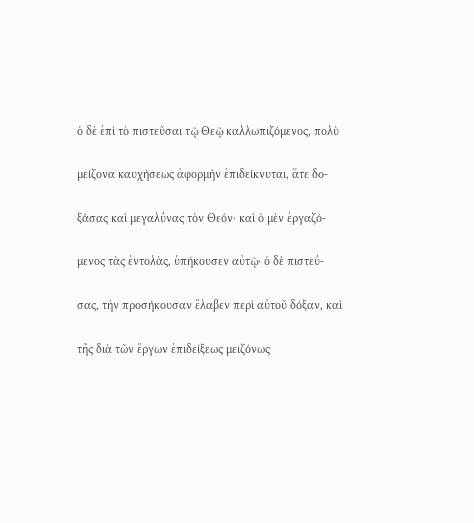ὁ δὲ ἐπὶ τὸ πιστεῦσαι τῷ Θεῷ καλλωπιζόμενος, πολὺ

μείζονα καυχήσεως ἀφορμὴν ἐπιδείκνυται, ἅτε δο-

ξάσας καὶ μεγαλύνας τὸν Θεόν· καὶ ὁ μὲν ἐργαζό-

μενος τὰς ἐντολὰς, ὑπήκουσεν αὐτῷ· ὁ δὲ πιστεύ-

σας, τὴν προσήκουσαν ἔλαβεν περὶ αὐτοῦ δόξαν, καὶ

τῆς διὰ τῶν ἔργων ἐπιδείξεως μειζόνως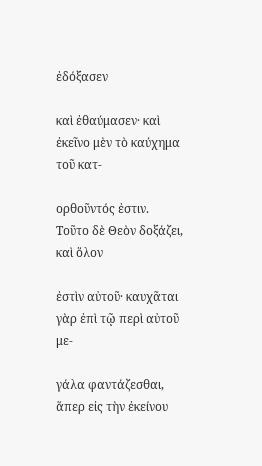ἐδόξασεν

καὶ ἐθαύμασεν· καὶ ἐκεῖνο μὲν τὸ καύχημα τοῦ κατ-

ορθοῦντός ἐστιν. Τοῦτο δὲ Θεὸν δοξάζει, καὶ ὅλον

ἐστὶν αὐτοῦ· καυχᾶται γὰρ ἐπὶ τῷ περὶ αὐτοῦ με-

γάλα φαντάζεσθαι, ἅπερ εἰς τὴν ἐκείνου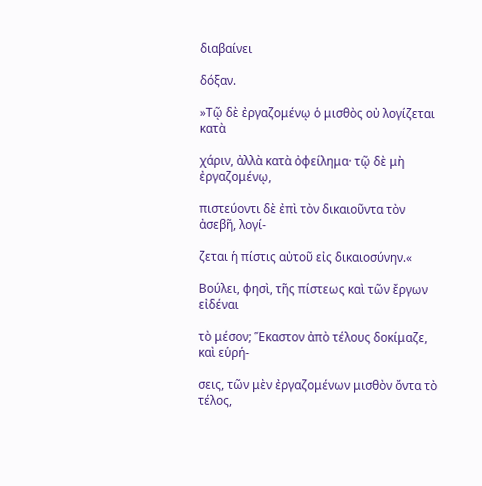διαβαίνει

δόξαν.

»Τῷ δὲ ἐργαζομένῳ ὁ μισθὸς οὐ λογίζεται κατὰ

χάριν, ἀλλὰ κατὰ ὀφείλημα· τῷ δὲ μὴ ἐργαζομένῳ,

πιστεύοντι δὲ ἐπὶ τὸν δικαιοῦντα τὸν ἀσεβῆ, λογί-

ζεται ἡ πίστις αὐτοῦ εἰς δικαιοσύνην.«

Βούλει, φησὶ, τῆς πίστεως καὶ τῶν ἔργων εἰδέναι

τὸ μέσον; Ἕκαστον ἀπὸ τέλους δοκίμαζε, καὶ εὑρή-

σεις, τῶν μὲν ἐργαζομένων μισθὸν ὄντα τὸ τέλος,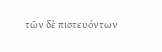τῶν δὲ πιστευόντων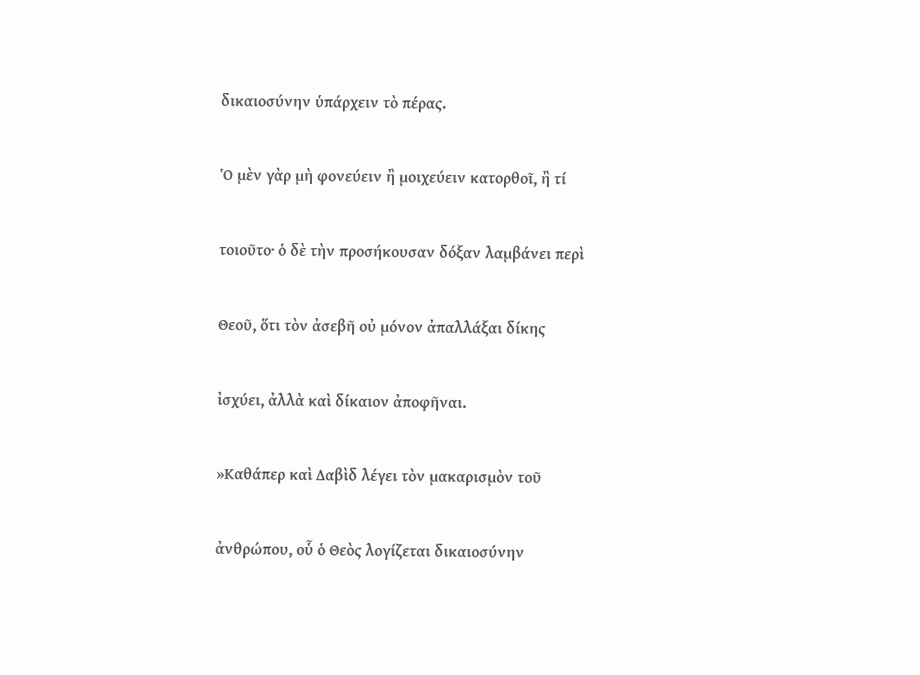δικαιοσύνην ὑπάρχειν τὸ πέρας.

Ὁ μὲν γὰρ μὴ φονεύειν ἢ μοιχεύειν κατορθοῖ, ἢ τί

τοιοῦτο· ὁ δὲ τὴν προσήκουσαν δόξαν λαμβάνει περὶ

Θεοῦ, ὅτι τὸν ἀσεβῆ οὐ μόνον ἀπαλλάξαι δίκης

ἰσχύει, ἀλλὰ καὶ δίκαιον ἀποφῆναι.

»Καθάπερ καὶ Δαβὶδ λέγει τὸν μακαρισμὸν τοῦ

ἀνθρώπου, οὗ ὁ Θεὸς λογίζεται δικαιοσύνην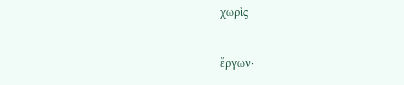χωρὶς

ἔργων·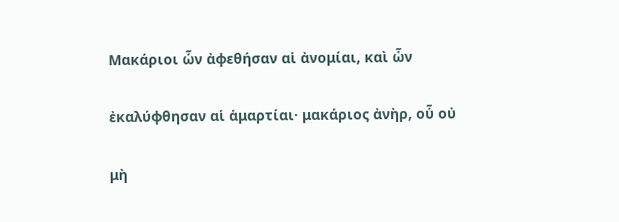Μακάριοι ὧν ἀφεθήσαν αἱ ἀνομίαι, καὶ ὧν

ἐκαλύφθησαν αἱ ἁμαρτίαι· μακάριος ἀνὴρ, οὗ οὐ

μὴ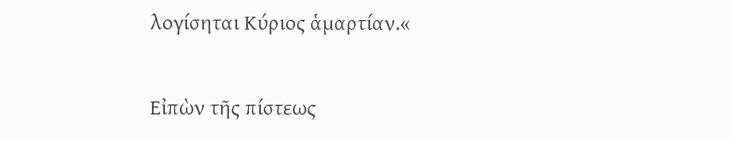λογίσηται Κύριος ἁμαρτίαν.«

Εἰπὼν τῆς πίστεως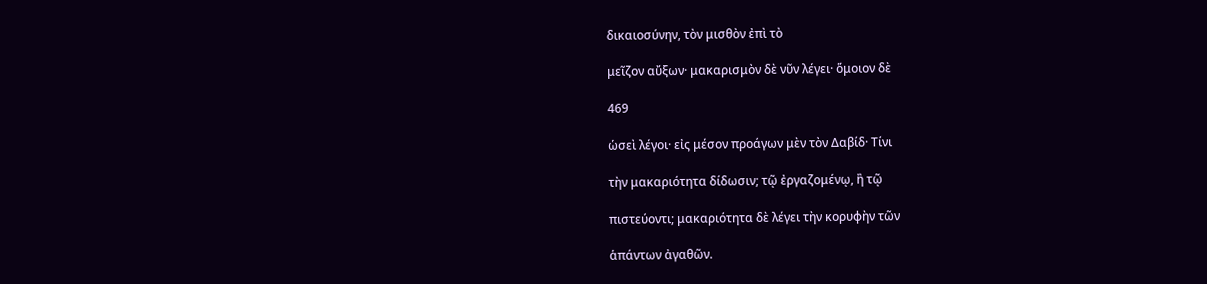δικαιοσύνην, τὸν μισθὸν ἐπὶ τὸ

μεῖζον αὔξων· μακαρισμὸν δὲ νῦν λέγει· ὅμοιον δὲ

469

ὡσεὶ λέγοι· εἰς μέσον προάγων μὲν τὸν Δαβίδ· Τίνι

τὴν μακαριότητα δίδωσιν; τῷ ἐργαζομένῳ, ἢ τῷ

πιστεύοντι; μακαριότητα δὲ λέγει τὴν κορυφὴν τῶν

ἁπάντων ἀγαθῶν.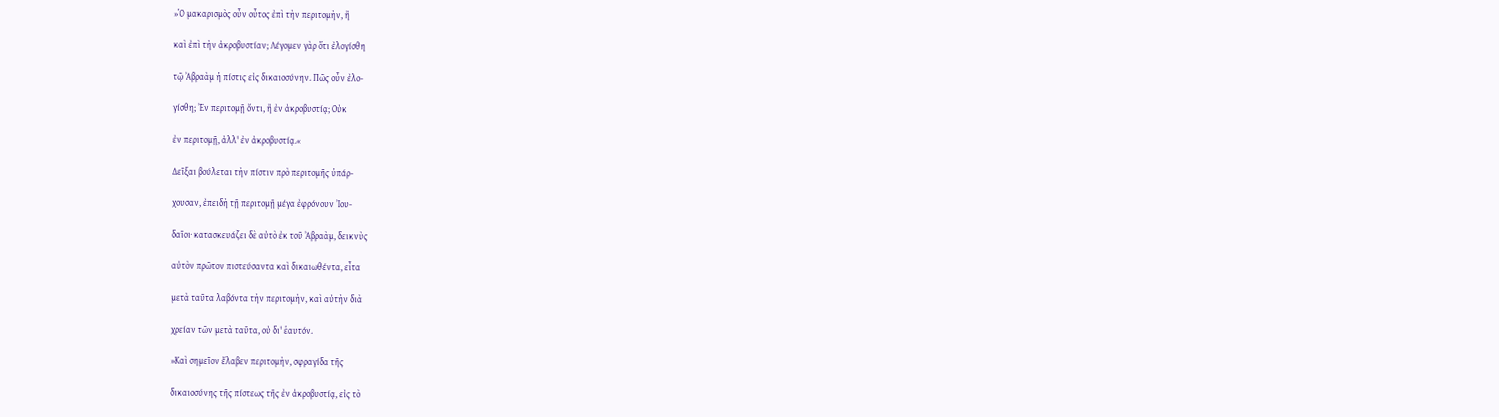»Ὁ μακαρισμὸς οὖν οὗτος ἐπὶ τὴν περιτομὴν, ἢ

καὶ ἐπὶ τὴν ἀκροβυστίαν; Λέγομεν γὰρ ὅτι ἐλογίσθη

τῷ Ἀβραὰμ ἡ πίστις εἰς δικαιοσύνην. Πῶς οὖν ἐλο-

γίσθη; Ἐν περιτομῇ ὄντι, ἢ ἐν ἀκροβυστίᾳ; Οὐκ

ἐν περιτομῇ, ἀλλ' ἐν ἀκροβυστίᾳ.«

Δεῖξαι βούλεται τὴν πίστιν πρὸ περιτομῆς ὑπάρ-

χουσαν, ἐπειδὴ τῇ περιτομῇ μέγα ἐφρόνουν Ἰου-

δαῖοι· κατασκευάζει δὲ αὐτὸ ἐκ τοῦ Ἀβραὰμ, δεικνὺς

αὐτὸν πρῶτον πιστεύσαντα καὶ δικαιωθέντα, εἶτα

μετὰ ταῦτα λαβόντα τὴν περιτομὴν, καὶ αὐτὴν διὰ

χρείαν τῶν μετὰ ταῦτα, οὐ δι' ἑαυτόν.

»Καὶ σημεῖον ἔλαβεν περιτομὴν, σφραγίδα τῆς

δικαιοσύνης τῆς πίστεως τῆς ἐν ἀκροβυστίᾳ, εἰς τὸ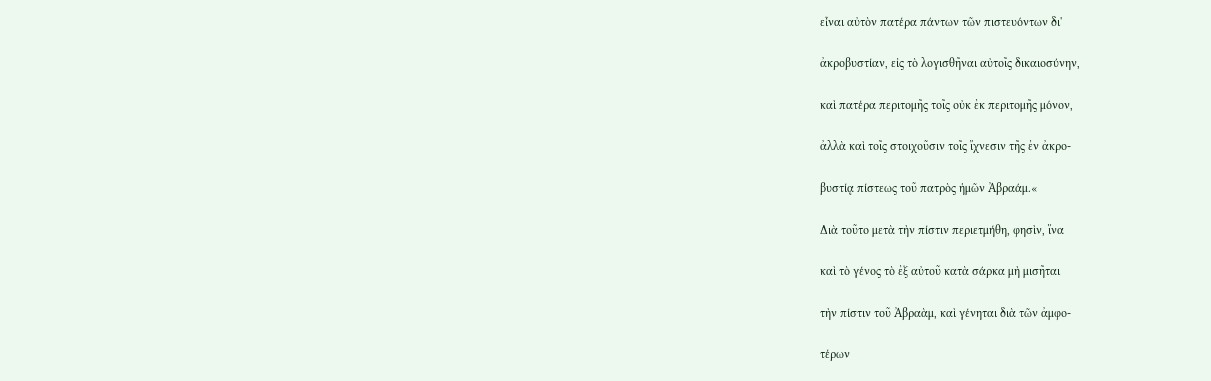εἶναι αὐτὸν πατέρα πάντων τῶν πιστευόντων δι'

ἀκροβυστίαν, εἰς τὸ λογισθῆναι αὐτοῖς δικαιοσύνην,

καὶ πατέρα περιτομῆς τοῖς οὐκ ἐκ περιτομῆς μόνον,

ἀλλὰ καὶ τοῖς στοιχοῦσιν τοῖς ἴχνεσιν τῆς ἐν ἀκρο-

βυστίᾳ πίστεως τοῦ πατρὸς ἡμῶν Ἀβραάμ.«

Διὰ τοῦτο μετὰ τὴν πίστιν περιετμήθη, φησὶν, ἵνα

καὶ τὸ γένος τὸ ἐξ αὐτοῦ κατὰ σάρκα μὴ μισῆται

τὴν πίστιν τοῦ Ἀβραὰμ, καὶ γένηται διὰ τῶν ἀμφο-

τέρων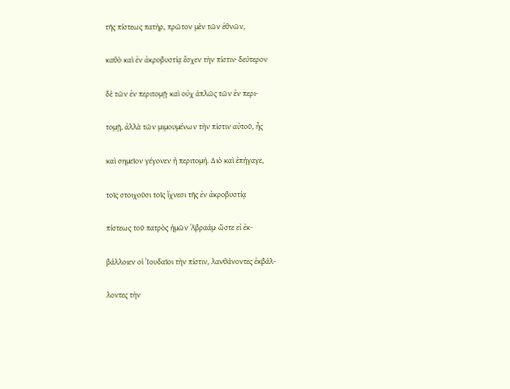τῆς πίστεως πατὴρ, πρῶτον μὲν τῶν ἐθνῶν,

καθὸ καὶ ἐν ἀκροβυστίᾳ ἔσχεν τὴν πίστιν· δεύτερον

δὲ τῶν ἐν περιτομῇ· καὶ οὐχ ἁπλῶς τῶν ἐν περι-

τομῇ, ἀλλὰ τῶν μιμουμένων τὴν πίστιν αὐτοῦ, ἧς

καὶ σημεῖον γέγονεν ἡ περιτομή. Διὸ καὶ ἐπήγαγε,

τοῖς στοιχοῦσι τοῖς ἴχνεσι τῆς ἐν ἀκροβυστίᾳ

πίστεως τοῦ πατρὸς ἡμῶν Ἀβραάμ· ὥστε εἰ ἐκ-

βάλλοιεν οἱ Ἰουδαῖοι τὴν πίστιν, λανθάνοντες ἐκβάλ-

λοντες τὴν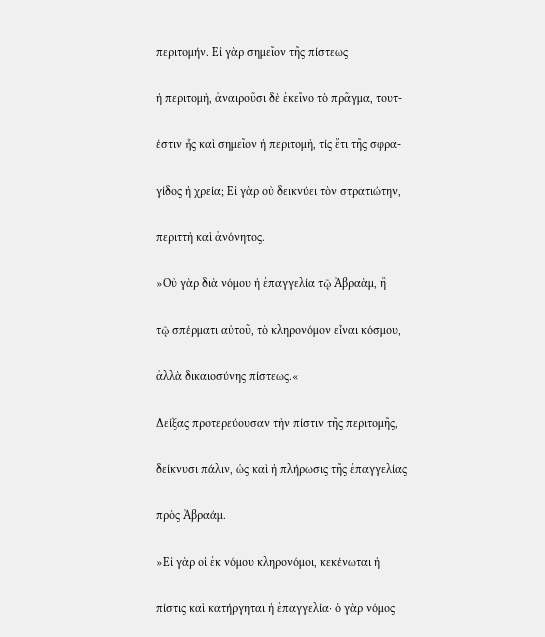περιτομήν. Εἰ γὰρ σημεῖον τῆς πίστεως

ἡ περιτομὴ, ἀναιροῦσι δὲ ἐκεῖνο τὸ πρᾶγμα, τουτ-

έστιν ἧς καὶ σημεῖον ἡ περιτομὴ, τίς ἔτι τῆς σφρα-

γίδος ἡ χρεία; Εἰ γὰρ οὐ δεικνύει τὸν στρατιώτην,

περιττὴ καὶ ἀνόνητος.

»Οὐ γὰρ διὰ νόμου ἡ ἐπαγγελία τῷ Ἀβραὰμ, ἢ

τῷ σπέρματι αὐτοῦ, τὸ κληρονόμον εἶναι κόσμου,

ἀλλὰ δικαιοσύνης πίστεως.«

Δείξας προτερεύουσαν τὴν πίστιν τῆς περιτομῆς,

δείκνυσι πάλιν, ὡς καὶ ἡ πλήρωσις τῆς ἐπαγγελίας

πρὸς Ἀβραάμ.

»Εἰ γὰρ οἱ ἐκ νόμου κληρονόμοι, κεκένωται ἡ

πίστις καὶ κατήργηται ἡ ἐπαγγελία· ὁ γὰρ νόμος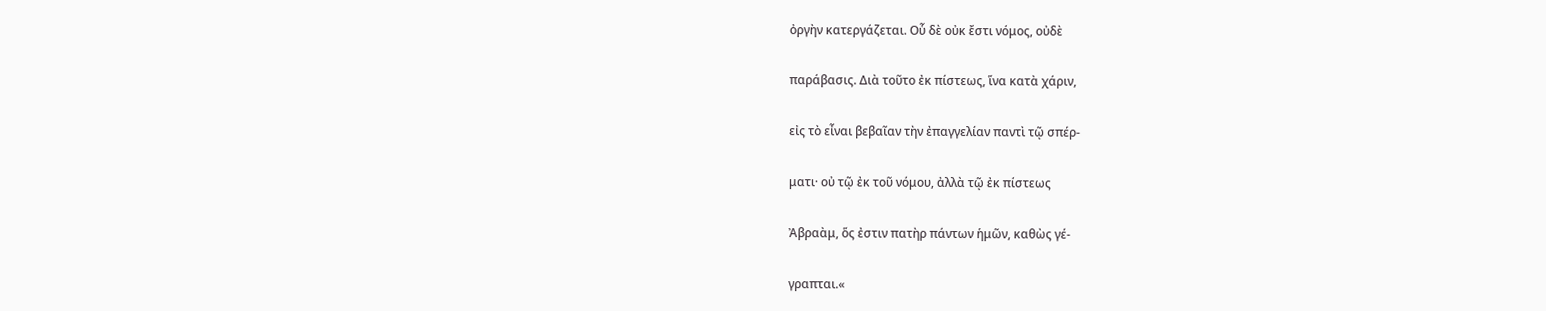ὀργὴν κατεργάζεται. Οὗ δὲ οὐκ ἔστι νόμος, οὐδὲ

παράβασις. Διὰ τοῦτο ἐκ πίστεως, ἵνα κατὰ χάριν,

εἰς τὸ εἶναι βεβαῖαν τὴν ἐπαγγελίαν παντὶ τῷ σπέρ-

ματι· οὐ τῷ ἐκ τοῦ νόμου, ἀλλὰ τῷ ἐκ πίστεως

Ἀβραὰμ, ὅς ἐστιν πατὴρ πάντων ἡμῶν, καθὼς γέ-

γραπται.«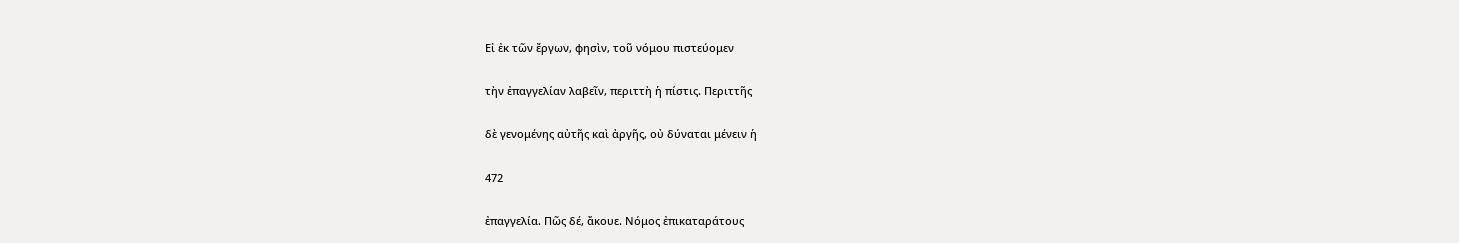Εἰ ἐκ τῶν ἔργων, φησὶν, τοῦ νόμου πιστεύομεν

τὴν ἐπαγγελίαν λαβεῖν, περιττὴ ἡ πίστις. Περιττῆς

δὲ γενομένης αὐτῆς καὶ ἀργῆς, οὐ δύναται μένειν ἡ

472

ἐπαγγελία. Πῶς δέ, ἄκουε. Νόμος ἐπικαταράτους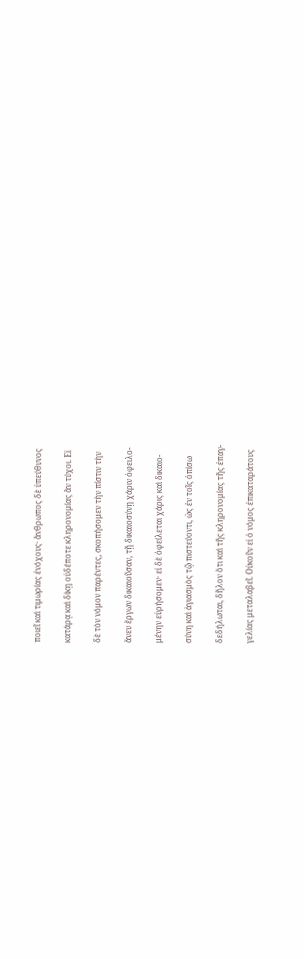ποιεῖ καὶ τιμωρίας ἐνόχους· ἄνθρωπος δὲ ὑπεύθυνος

κατάρᾳ καὶ δίκῃ οὐδέποτε κληρονομίας ἂν τύχοι. Εἰ

δὲ τὸν νόμον παρέντες, σκοπήσομεν τὴν πίστιν τὴν

ἄνευ ἔργων δικαιοῦσαν, τῇ δικαιοσύνῃ χάριν ὀφειλο-

μένην εὑρήσομεν· εἰ δὲ ὀφείλεται χάρις καὶ δικαιο-

σύνη καὶ ἁγιασμὸς τῷ πιστεύοντι, ὡς ἐν τοῖς ὀπίσω

δεδήλωται, δῆλον ὅτι καὶ τῆς κληρονομίας τῆς ἐπαγ-

γελίας μεταλαβεῖ. Οὐκοῦν εἰ ὁ νόμος ἐπικαταράτους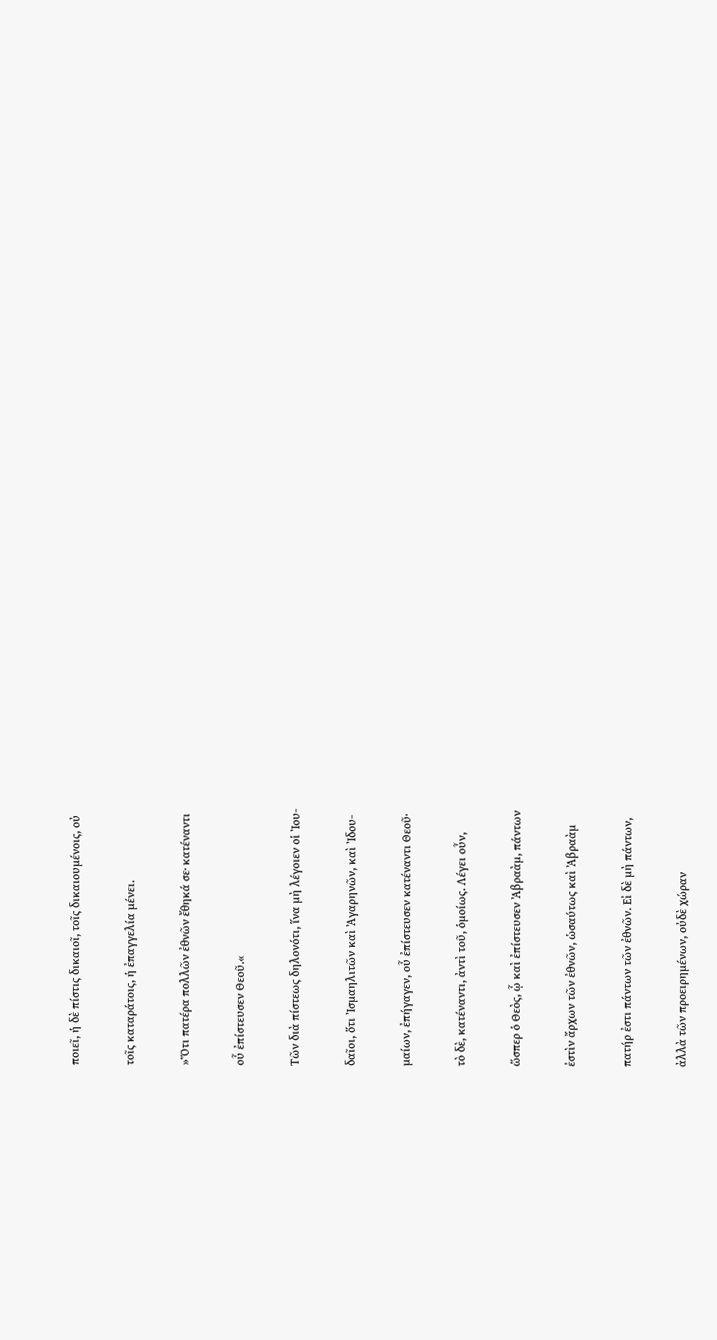ποιεῖ, ἡ δὲ πίστις δικαιοῖ, τοῖς δικαιουμένοις, οὐ

τοῖς καταράτοις, ἡ ἐπαγγελία μένει.

»Ὅτι πατέρα πολλῶν ἐθνῶν ἔθηκά σε· κατέναντι

οὗ ἐπίστευσεν Θεοῦ.«

Τῶν διὰ πίστεως δηλονότι, ἵνα μὴ λέγοιεν οἱ Ἰου-

δαῖοι, ὅτι Ἰσμαηλιτῶν καὶ Ἀγαρηνῶν, καὶ Ἰδου-

μαίων, ἐπήγαγεν, οὗ ἐπίστευσεν κατέναντι Θεοῦ·

τὸ δὲ, κατέναντι, ἀντὶ τοῦ, ὁμοίως. Λέγει οὖν,

ὥσπερ ὁ Θεὸς, ᾧ καὶ ἐπίστευσεν Ἀβραὰμ, πάντων

ἐστὶν ἄρχων τῶν ἐθνῶν, ὡσαύτως καὶ Ἀβραὰμ

πατήρ ἐστι πάντων τῶν ἐθνῶν. Εἰ δὲ μὴ πάντων,

ἀλλὰ τῶν προειρημένων, οὐδὲ χώραν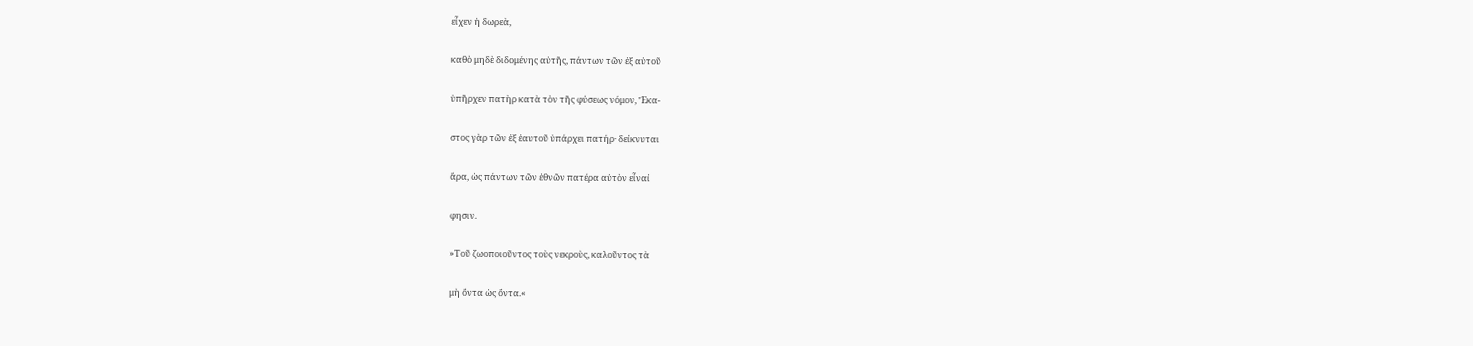εἶχεν ἡ δωρεὰ,

καθὸ μηδὲ διδομένης αὐτῆς, πάντων τῶν ἐξ αὐτοῦ

ὑπῆρχεν πατὴρ κατὰ τὸν τῆς φύσεως νόμον, Ἕκα-

στος γὰρ τῶν ἐξ ἑαυτοῦ ὑπάρχει πατήρ· δείκνυται

ἄρα, ὡς πάντων τῶν ἐθνῶν πατέρα αὐτὸν εἶναί

φησιν.

»Τοῦ ζωοποιοῦντος τοὺς νεκροὺς, καλοῦντος τὰ

μὴ ὄντα ὡς ὄντα.«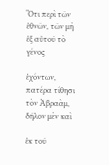Ὅτι περὶ τῶν ἐθνῶν, τῶν μὴ ἐξ αὐτοῦ τὸ γένος

ἐχόντων, πατέρα τίθησι τὸν Ἀβραὰμ, δῆλον μὲν καὶ

ἐκ τοῦ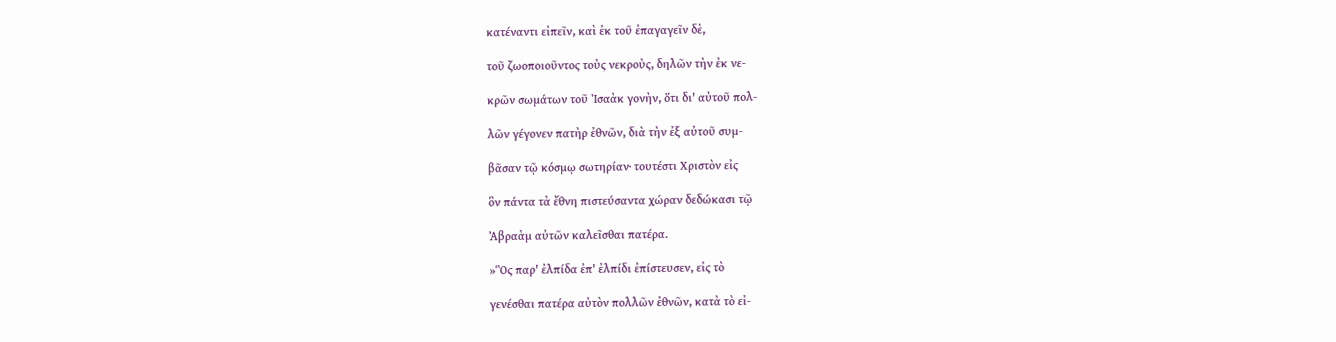κατέναντι εἰπεῖν, καὶ ἐκ τοῦ ἐπαγαγεῖν δὲ,

τοῦ ζωοποιοῦντος τοὺς νεκροὺς, δηλῶν τὴν ἐκ νε-

κρῶν σωμάτων τοῦ Ἰσαὰκ γονὴν, ὅτι δι' αὐτοῦ πολ-

λῶν γέγονεν πατὴρ ἐθνῶν, διὰ τὴν ἐξ αὐτοῦ συμ-

βᾶσαν τῷ κόσμῳ σωτηρίαν· τουτέστι Χριστὸν εἰς

ὃν πάντα τὰ ἔθνη πιστεύσαντα χώραν δεδώκασι τῷ

Ἀβραὰμ αὐτῶν καλεῖσθαι πατέρα.

»Ὃς παρ' ἐλπίδα ἐπ' ἐλπίδι ἐπίστευσεν, εἰς τὸ

γενέσθαι πατέρα αὐτὸν πολλῶν ἐθνῶν, κατὰ τὸ εἰ-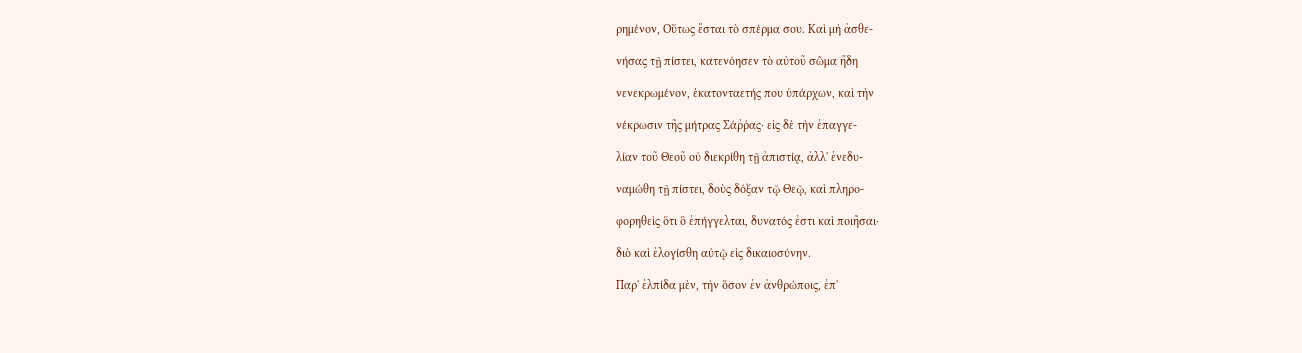ρημένον, Οὕτως ἔσται τὸ σπέρμα σου. Καὶ μὴ ἀσθε-

νήσας τῇ πίστει, κατενόησεν τὸ αὐτοῦ σῶμα ἤδη

νενεκρωμένον, ἑκατονταετής που ὑπάρχων, καὶ τὴν

νέκρωσιν τῆς μήτρας Σάῤῥας· εἰς δὲ τὴν ἐπαγγε-

λίαν τοῦ Θεοῦ οὐ διεκρίθη τῇ ἀπιστίᾳ, ἀλλ' ἐνεδυ-

ναμώθη τῇ πίστει, δοὺς δόξαν τῷ Θεῷ, καὶ πληρο-

φορηθεὶς ὅτι ὃ ἐπήγγελται, δυνατός ἐστι καὶ ποιῆσαι·

διὸ καὶ ἐλογίσθη αὐτῷ εἰς δικαιοσύνην.

Παρ' ἐλπίδα μὲν, τὴν ὅσον ἐν ἀνθρώποις, ἐπ'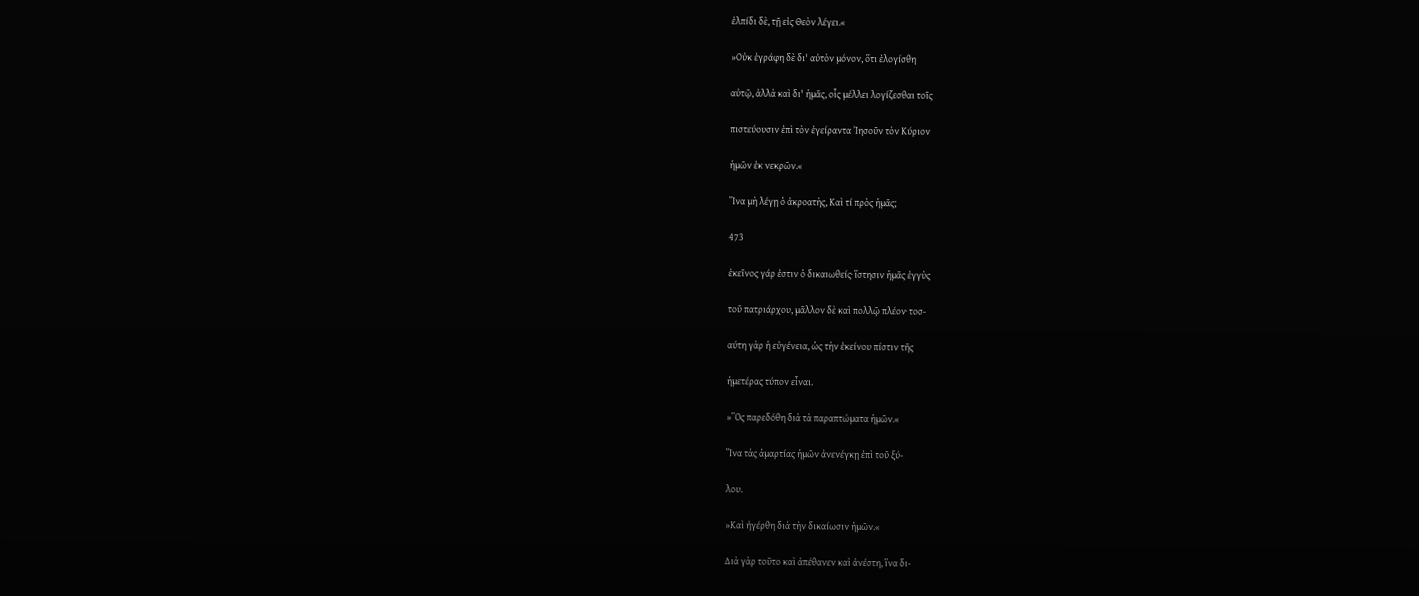ἐλπίδι δὲ, τῇ εἰς Θεὸν λέγει.«

»Οὐκ ἐγράφη δὲ δι' αὐτὸν μόνον, ὅτι ἐλογίσθη

αὐτῷ, ἀλλὰ καὶ δι' ἡμᾶς, οἷς μέλλει λογίζεσθαι τοῖς

πιστεύουσιν ἐπὶ τὸν ἐγείραντα Ἰησοῦν τὸν Κύριον

ἡμῶν ἐκ νεκρῶν.«

Ἵνα μὴ λέγῃ ὁ ἀκροατὴς, Καὶ τί πρὸς ἡμᾶς;

473

ἐκεῖνος γάρ ἐστιν ὁ δικαιωθείς· ἵστησιν ἡμᾶς ἐγγὺς

τοῦ πατριάρχου, μᾶλλον δὲ καὶ πολλῷ πλέον· τοσ-

αύτη γὰρ ἡ εὐγένεια, ὡς τὴν ἐκείνου πίστιν τῆς

ἡμετέρας τύπον εἶναι.

»Ὃς παρεδόθη διὰ τὰ παραπτώματα ἡμῶν.«

Ἵνα τὰς ἁμαρτίας ἡμῶν ἀνενέγκῃ ἐπὶ τοῦ ξύ-

λου.

»Καὶ ἠγέρθη διὰ τὴν δικαίωσιν ἡμῶν.«

Διὰ γὰρ τοῦτο καὶ ἀπέθανεν καὶ ἀνέστη, ἵνα δι-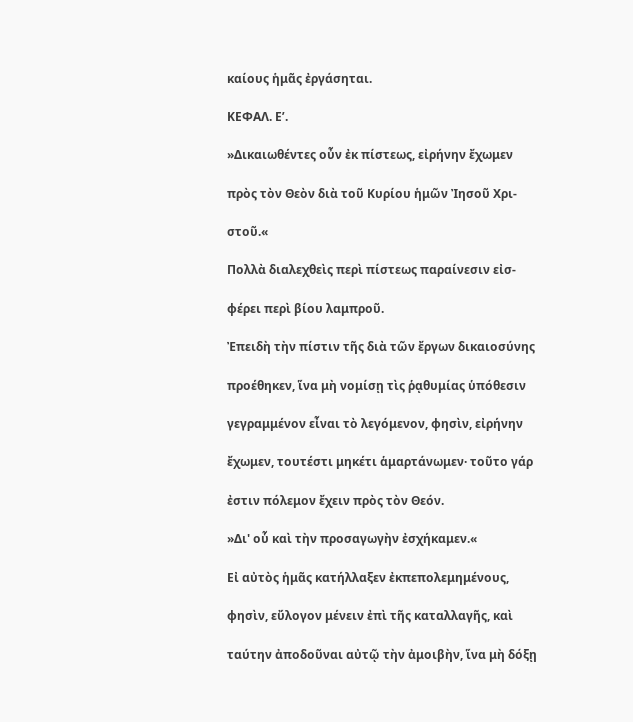καίους ἡμᾶς ἐργάσηται.

ΚΕΦΑΛ. Εʹ.

»Δικαιωθέντες οὖν ἐκ πίστεως, εἰρήνην ἔχωμεν

πρὸς τὸν Θεὸν διὰ τοῦ Κυρίου ἡμῶν Ἰησοῦ Χρι-

στοῦ.«

Πολλὰ διαλεχθεὶς περὶ πίστεως παραίνεσιν εἰσ-

φέρει περὶ βίου λαμπροῦ.

Ἐπειδὴ τὴν πίστιν τῆς διὰ τῶν ἔργων δικαιοσύνης

προέθηκεν, ἵνα μὴ νομίσῃ τὶς ῥᾳθυμίας ὑπόθεσιν

γεγραμμένον εἶναι τὸ λεγόμενον, φησὶν, εἰρήνην

ἔχωμεν, τουτέστι μηκέτι ἁμαρτάνωμεν· τοῦτο γάρ

ἐστιν πόλεμον ἔχειν πρὸς τὸν Θεόν.

»Δι' οὗ καὶ τὴν προσαγωγὴν ἐσχήκαμεν.«

Εἰ αὐτὸς ἡμᾶς κατήλλαξεν ἐκπεπολεμημένους,

φησὶν, εὔλογον μένειν ἐπὶ τῆς καταλλαγῆς, καὶ

ταύτην ἀποδοῦναι αὐτῷ τὴν ἀμοιβὴν, ἵνα μὴ δόξῃ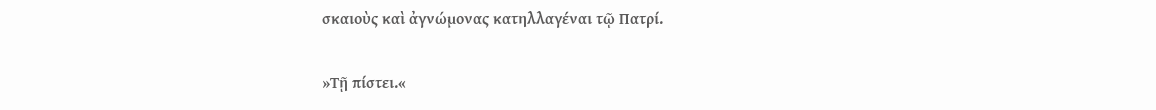σκαιοὺς καὶ ἀγνώμονας κατηλλαγέναι τῷ Πατρί.

»Τῇ πίστει.«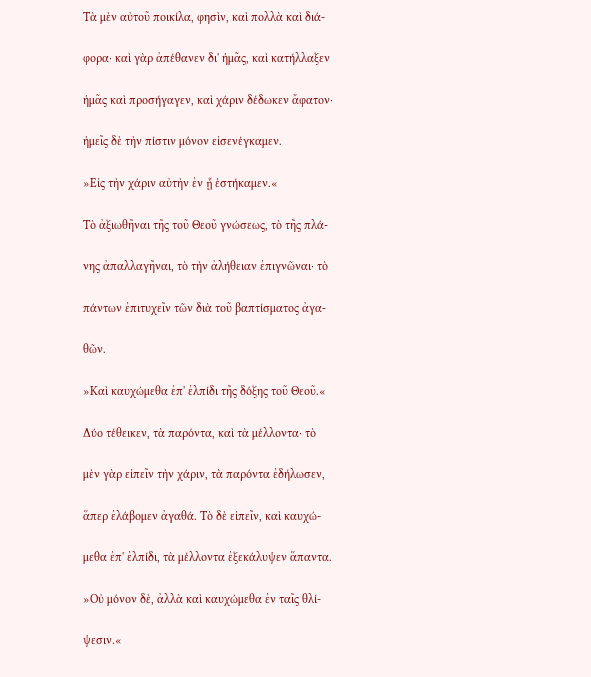Τὰ μὲν αὐτοῦ ποικίλα, φησὶν, καὶ πολλὰ καὶ διά-

φορα· καὶ γὰρ ἀπέθανεν δι' ἡμᾶς, καὶ κατήλλαξεν

ἡμᾶς καὶ προσήγαγεν, καὶ χάριν δέδωκεν ἄφατον·

ἡμεῖς δὲ τὴν πίστιν μόνον εἰσενέγκαμεν.

»Εἰς τὴν χάριν αὐτὴν ἐν ᾗ ἑστήκαμεν.«

Τὸ ἀξιωθῆναι τῆς τοῦ Θεοῦ γνώσεως, τὸ τῆς πλά-

νης ἀπαλλαγῆναι, τὸ τὴν ἀλήθειαν ἐπιγνῶναι· τὸ

πάντων ἐπιτυχεῖν τῶν διὰ τοῦ βαπτίσματος ἀγα-

θῶν.

»Καὶ καυχώμεθα ἐπ' ἐλπίδι τῆς δόξης τοῦ Θεοῦ.«

Δύο τέθεικεν, τὰ παρόντα, καὶ τὰ μέλλοντα· τὸ

μὲν γὰρ εἰπεῖν τὴν χάριν, τὰ παρόντα ἐδήλωσεν,

ἅπερ ἐλάβομεν ἀγαθά. Τὸ δὲ εἰπεῖν, καὶ καυχώ-

μεθα ἐπ' ἐλπίδι, τὰ μέλλοντα ἐξεκάλυψεν ἅπαντα.

»Οὐ μόνον δὲ, ἀλλὰ καὶ καυχώμεθα ἐν ταῖς θλί-

ψεσιν.«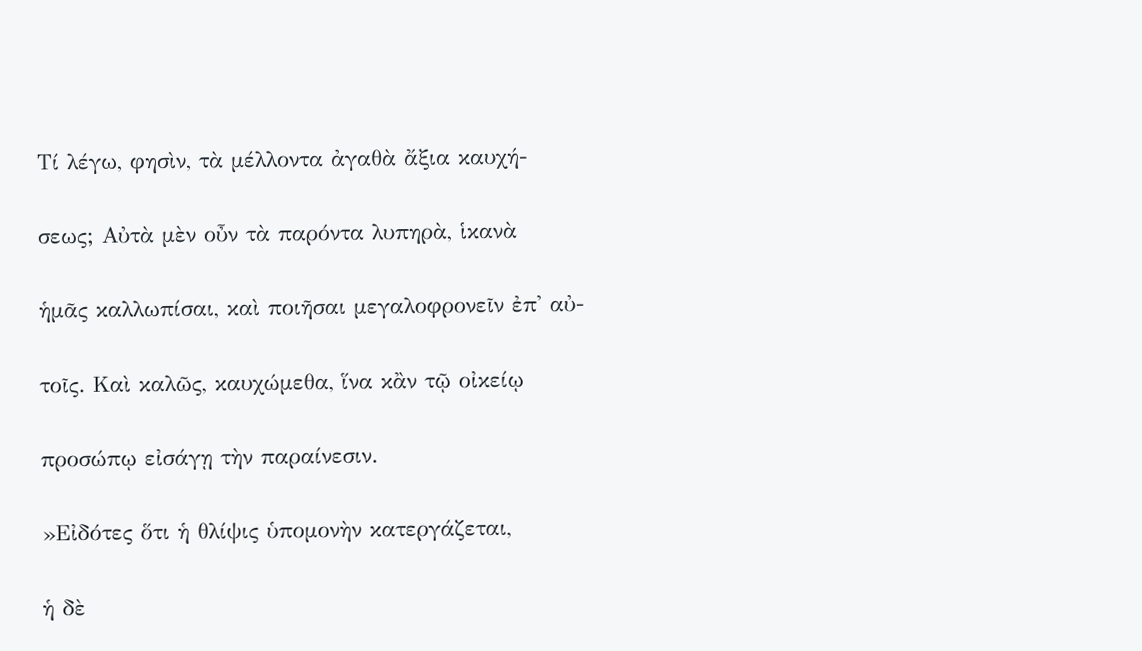Τί λέγω, φησὶν, τὰ μέλλοντα ἀγαθὰ ἄξια καυχή-

σεως; Αὐτὰ μὲν οὖν τὰ παρόντα λυπηρὰ, ἱκανὰ

ἡμᾶς καλλωπίσαι, καὶ ποιῆσαι μεγαλοφρονεῖν ἐπ' αὐ-

τοῖς. Καὶ καλῶς, καυχώμεθα, ἵνα κἂν τῷ οἰκείῳ

προσώπῳ εἰσάγῃ τὴν παραίνεσιν.

»Εἰδότες ὅτι ἡ θλίψις ὑπομονὴν κατεργάζεται,

ἡ δὲ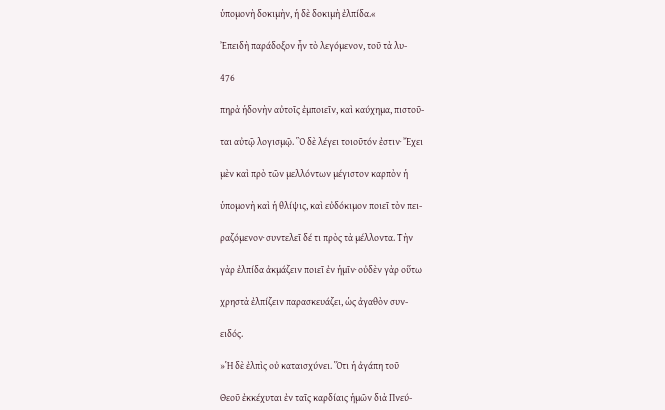ὑπομονὴ δοκιμὴν, ἡ δὲ δοκιμὴ ἐλπίδα.«

Ἐπειδὴ παράδοξον ἦν τὸ λεγόμενον, τοῦ τὰ λυ-

476

πηρὰ ἡδονὴν αὐτοῖς ἐμποιεῖν, καὶ καύχημα, πιστοῦ-

ται αὐτῷ λογισμῷ. Ὃ δὲ λέγει τοιοῦτόν ἐστιν· Ἔχει

μὲν καὶ πρὸ τῶν μελλόντων μέγιστον καρπὸν ἡ

ὑπομονὴ καὶ ἡ θλίψις, καὶ εὐδόκιμον ποιεῖ τὸν πει-

ραζόμενον· συντελεῖ δέ τι πρὸς τὰ μέλλοντα. Τὴν

γὰρ ἐλπίδα ἀκμάζειν ποιεῖ ἐν ἡμῖν· οὐδὲν γὰρ οὕτω

χρηστὰ ἐλπίζειν παρασκευάζει, ὡς ἀγαθὸν συν-

ειδός.

»Ἡ δὲ ἐλπὶς οὐ καταισχύνει. Ὅτι ἡ ἀγάπη τοῦ

Θεοῦ ἐκκέχυται ἐν ταῖς καρδίαις ἡμῶν διὰ Πνεύ-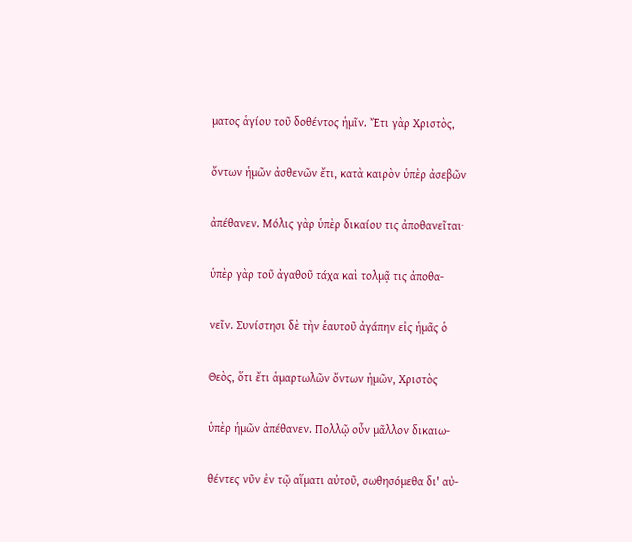ματος ἁγίου τοῦ δοθέντος ἡμῖν. Ἔτι γὰρ Χριστὸς,

ὄντων ἡμῶν ἀσθενῶν ἔτι, κατὰ καιρὸν ὑπὲρ ἀσεβῶν

ἀπέθανεν. Μόλις γὰρ ὑπὲρ δικαίου τις ἀποθανεῖται·

ὑπὲρ γὰρ τοῦ ἀγαθοῦ τάχα καὶ τολμᾷ τις ἀποθα-

νεῖν. Συνίστησι δὲ τὴν ἑαυτοῦ ἀγάπην εἰς ἡμᾶς ὁ

Θεὸς, ὅτι ἔτι ἁμαρτωλῶν ὄντων ἡμῶν, Χριστὸς

ὑπὲρ ἡμῶν ἀπέθανεν. Πολλῷ οὖν μᾶλλον δικαιω-

θέντες νῦν ἐν τῷ αἵματι αὐτοῦ, σωθησόμεθα δι' αὐ-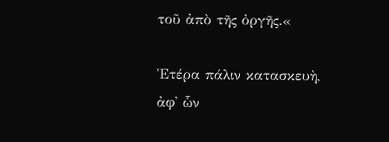τοῦ ἀπὸ τῆς ὀργῆς.«

Ἑτέρα πάλιν κατασκευὴ, ἀφ' ὧν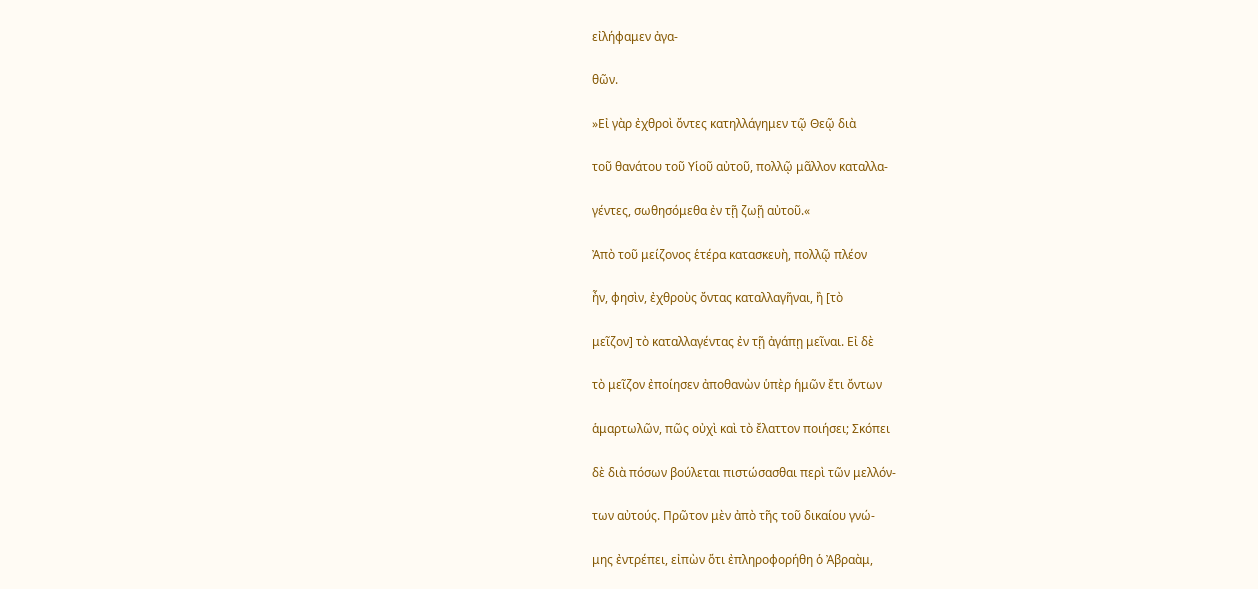εἰλήφαμεν ἀγα-

θῶν.

»Εἰ γὰρ ἐχθροὶ ὄντες κατηλλάγημεν τῷ Θεῷ διὰ

τοῦ θανάτου τοῦ Υἱοῦ αὐτοῦ, πολλῷ μᾶλλον καταλλα-

γέντες, σωθησόμεθα ἐν τῇ ζωῇ αὐτοῦ.«

Ἀπὸ τοῦ μείζονος ἑτέρα κατασκευὴ, πολλῷ πλέον

ἦν, φησὶν, ἐχθροὺς ὄντας καταλλαγῆναι, ἢ [τὸ

μεῖζον] τὸ καταλλαγέντας ἐν τῇ ἀγάπῃ μεῖναι. Εἰ δὲ

τὸ μεῖζον ἐποίησεν ἀποθανὼν ὑπὲρ ἡμῶν ἔτι ὄντων

ἁμαρτωλῶν, πῶς οὐχὶ καὶ τὸ ἔλαττον ποιήσει; Σκόπει

δὲ διὰ πόσων βούλεται πιστώσασθαι περὶ τῶν μελλόν-

των αὐτούς. Πρῶτον μὲν ἀπὸ τῆς τοῦ δικαίου γνώ-

μης ἐντρέπει, εἰπὼν ὅτι ἐπληροφορήθη ὁ Ἀβραὰμ,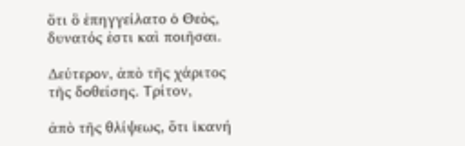ὅτι ὃ ἐπηγγείλατο ὁ Θεὸς, δυνατός ἐστι καὶ ποιῆσαι.

Δεύτερον, ἀπὸ τῆς χάριτος τῆς δοθείσης. Τρίτον,

ἀπὸ τῆς θλίψεως, ὅτι ἱκανή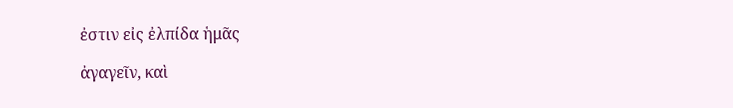ἐστιν εἰς ἐλπίδα ἡμᾶς

ἀγαγεῖν, καὶ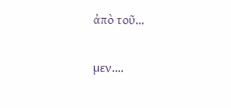ἀπὸ τοῦ…

μεν.…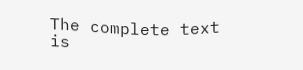The complete text is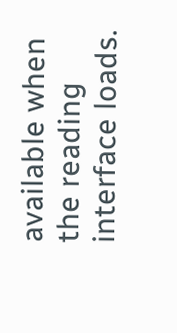available when the reading interface loads.